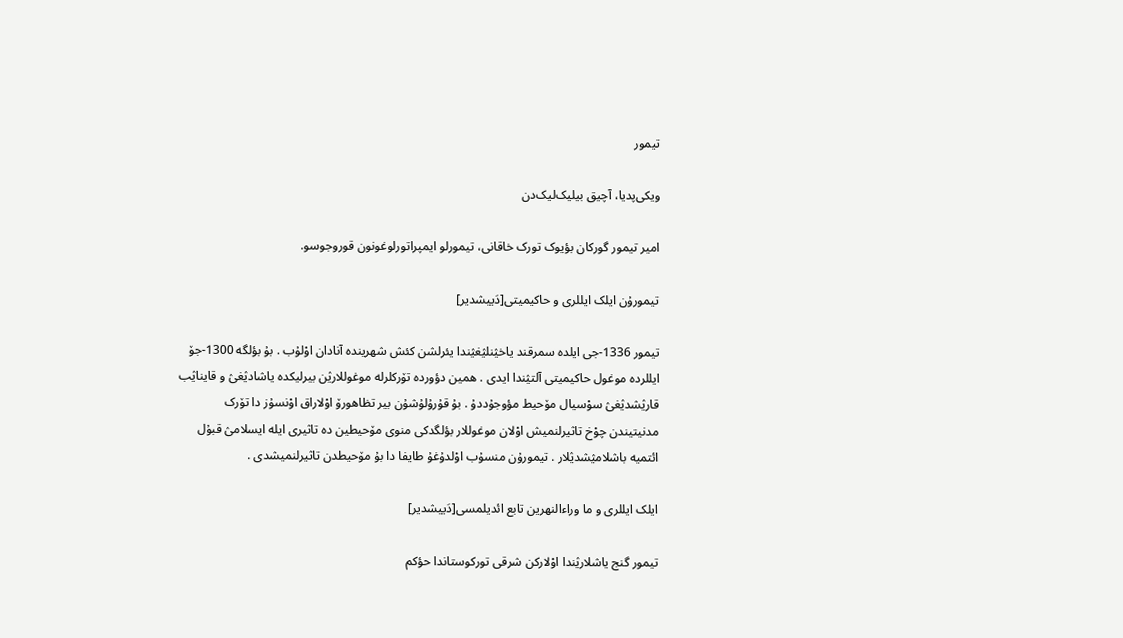تیمور

ویکی‌پدیا، آچیق بیلیک‌لیک‌دن

امیر تیمور گورکان بؤیوک تورک خاقانی، تیمورلو ایمپراتورلوغونون قوروجوسو.

تیمورۇن ایلک ایللری و حاکیمیتی[دَییشدیر]

تیمور 1336-جی ایلده سمرقند یاخیٛنلیٛغیٛندا یئرلشن کئش شهرینده آنادان اوْلۇب . بۇ بؤلگه 1300-جۆ ایللرده موغول حاکیمیتی آلتیٛندا ایدی . همین دؤورده تۆرکلرله موغوللاریٛن بیرلیکده یاشادیٛغیٛ و قاینایٛب قاریٛشدیٛغیٛ سوْسیال مۆحیط مؤوجۇددۇ . بۇ قۇرۇلۇشۇن بیر تظاهورۆ اوْلاراق اوْنسۇز دا تۆرک مدنیتیندن چوْخ تاثیرلنمیش اوْلان موغوللار بؤلگدکی منوی مۆحیطین ده تاثیری ایله ایسلامیٛ قبۇل ائتمیه باشلامیٛشدیٛلار . تیمورۇن منسۇب اوْلدۇغۇ طایفا دا بۇ مۆحیطدن تاثیرلنمیشدی .

ایلک ایللری و ما وراءالنهرین تابع ائدیلمسی[دَییشدیر]

تیمور گنج یاشلاریٛندا اوْلارکن شرقی تورکوستاندا حؤکم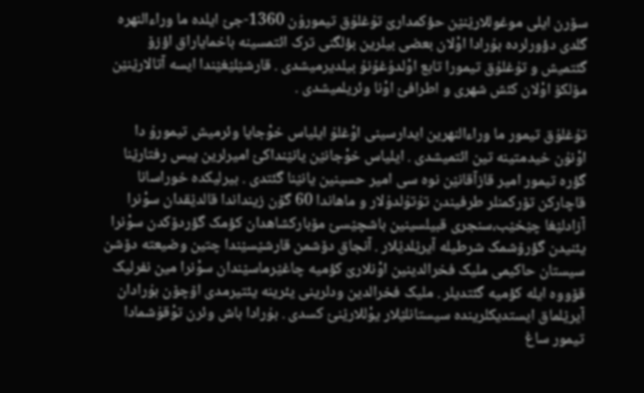سۆرن ایلی موغوللاریٛنیٛن حؤکمداریٛ تۇغلۇق تیمورۇن 1360-جیٛ ایلده ما وراءالنهره گلدی دؤورلرده بۇرادا اوْلان بعضی بیلرین بؤلگنی ترک ائتمسینه باخمایاراق اؤزۆ گئتمیش و تۇغلۇق تیمورا تابع اوْلدۇغۇنۇ بیلدیرمیشدی . قارشیٛلیٛغیٛندا ایسه آتالاریٛنیٛن مۆلکۆ اوْلان کئش شهری و اطرافیٛ اوْنا وئریلمیشدی .

تۇغلۇق تیمور ما وراءالنهرین ایدارسینی اوْغلۇ ایلیاس خوْجایا وئرمیش تیمورۇ دا اوْنۇن خیدمتینه تین ائتمیشدی . ایلیاس خوْجانیٛن یانیٛنداکیٛ امیرلرین پیس رفتاریٛنا گؤره تیمور امیر قازآقانیٛن نوه سی امیر حسینین یانیٛنا گئتدی . بیرلیکده خوراسانا قاچارکن تۆرکمنلر طرفیندن تۇتۇلدۇلار و ماهاندا 60 گۆن زینداندا قالدیٛقدان سوْنرا آزادلیٛغا چیٛخیٛب،سنجری قبیلسینین باشچیٛسیٛ مۆبارکشاهدان کؤمک گؤردۆکدن سوْنرا یئنیدن گؤرۆشمک شرطیله آیریٛلدیٛلار . آنجاق دۆشمن قارشیٛسیٛندا چتین وضیعته دۆشن سیستان حاکیمی ملیک فخرالدینین اوْنلاریٛ کؤمیه چاغیٛرماسیٛندان سوْنرا مین نفرلیک قۆووه ایله کؤمیه گئتدیلر . ملیک فخرالدین ودلرینی یئرینه یئتیرمدی اۆچۆن بۇرادان آیریٛلماق ایستدیکلرینده سیستانلیٛلار یوْللاریٛنیٛ کسدی . بۇرادا باش وئرن توْقۇشمادا تیمور ساغ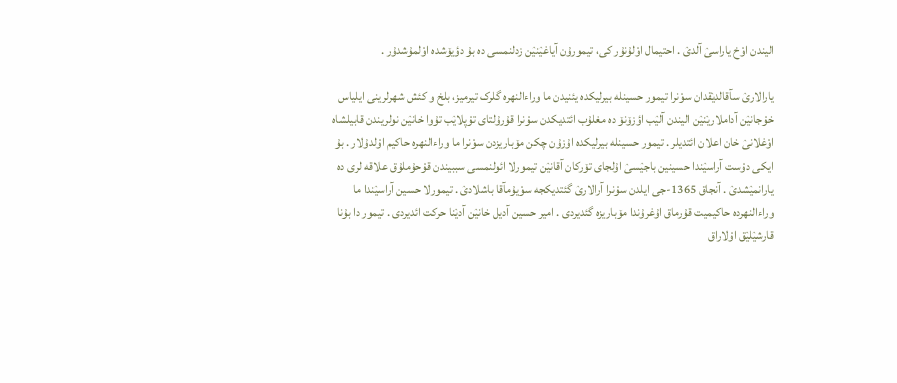الیندن اوْخ یاراسیٛ آلدیٛ . احتیمال اوْلۇنۇر کی، تیمورۇن آیاغیٛنیٛن زدلنمسی ده بۇ دؤیۆشده اوْلمۇشدۇر .

یارالاریٛ سآقالدیٛقدان سوْنرا تیمور حسینله بیرلیکده یئنیدن ما وراءالنهره گلرک تیرمیز، بلخ و کئش شهرلرینی ایلیاس خوْجانیٛن آداملاریٛنیٛن الیندن آلیٛب اؤزۆنۆ ده مغلۇب ائتدیکدن سوْنرا قۇرۇلتای توْپلایٛب تۇوا خانیٛن نولریندن قابیلشاه اوْغلانیٛ خان اعلان ائتدیلر . تیمور حسینله بیرلیکده اۇزۇن چکن مۆباریزدن سوْنرا ما وراءالنهره حاکیم اوْلدۇلار . بۇ ایکی دوْست آراسیٛندا حسینین باجیٛسیٛ اۇلجای تۆرکان آقانیٛن تیمورلا ائولنمسی سببیندن قوْحۇملۇق علاقه لری ده یارانمیٛشدیٛ . آنجاق 1365-جی ایلدن سوْنرا آرالاریٛ گئتدیکجه سوْیۇمآقا باشلادیٛ . تیمورلا حسین آراسیٛندا ما وراءالنهرده حاکیمیت قۇرماق اۇغرۇندا مۆباریزه گئدیردی . امیر حسین آدیل خانیٛن آدیٛنا حرکت ائدیردی . تیمور دا بۇنا قارشیٛلیٛق اوْلاراق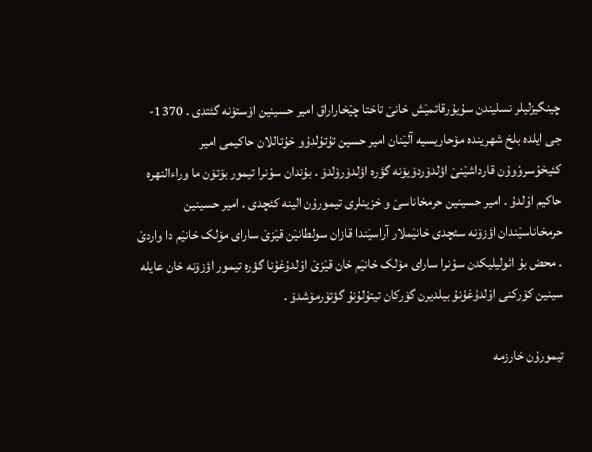چینگیزلیلر نسلیندن سۇیۇرقاتمیٛش خانیٛ تاختا چیٛخاراراق امیر حسینین اۆستۆنه گئتدی . 1370-جی ایلده بلخ شهرینده مۆحاریسیه آلیٛنان امیر حسین تۇتۇلدۇو خۇتاللان حاکیمی امیر کئیخوْسروْوۇن قارداشیٛنیٛ اؤلدۆردۆیۆنه گؤره اؤلدۆرۆلدۆ . بۇندان سوْنرا تیمور بۆتۆن ما وراءالنهره حاکیم اوْلدۇ . امیر حسینین حرمخاناسیٛ و خزینلری تیمورۇن الینه کئچدی . امیر حسینین حرمخاناسیٛندان اؤزۆنه سئچدی خانیٛملار آراسیٛندا قازان سولطانیٛن قیٛزیٛ سارای مۆلک خانیٛم دا واردیٛ . محض بۇ ائولیلیکدن سوْنرا سارای مۆلک خانیٛم خان قیٛزیٛ اوْلدۇغۇنا گؤره تیمور اؤزۆنه خان عایله سینین کۆرکنی اوْلدۇغۇنۇ بیلدیرن گۆرکان تیتۇلۇنۇ گؤتۆرمۆشدۆ .

تیمورۇن خارزمه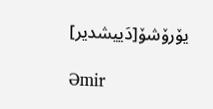یۆرۆشۆ[دَییشدیر]

Əmir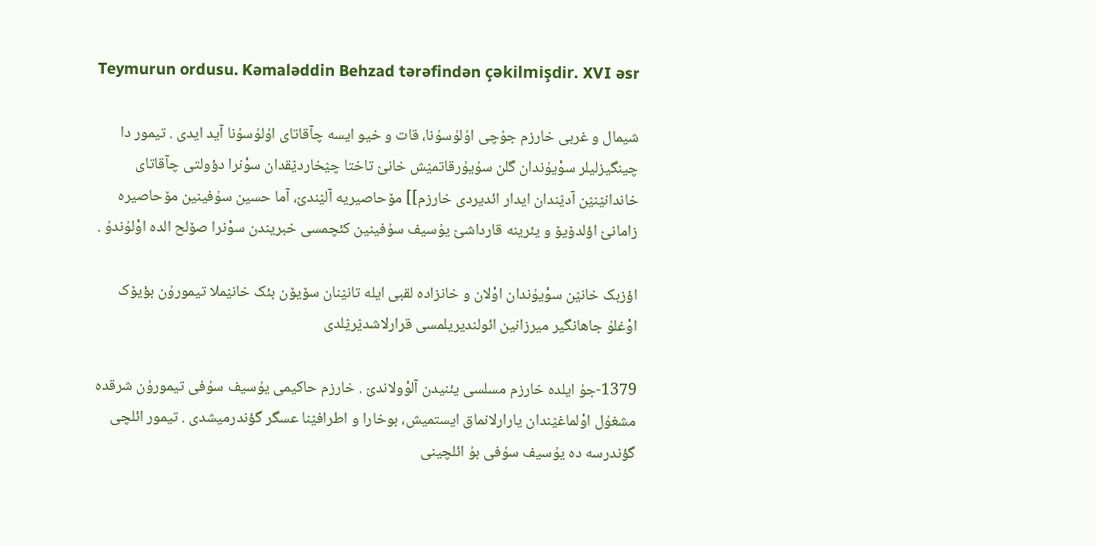Teymurun ordusu. Kəmaləddin Behzad tərəfindən çəkilmişdir. XVI əsr

شیمال و غربی خارزم جۇچی اۇلۇسۇنا، قات و خیو ایسه چآقاتای اۇلۇسۇنا آید ایدی . تیمور دا چینگیزلیلر سوْیۇندان گلن سۇیۇرقاتمیٛش خانیٛ تاختا چیٛخاردیٛقدان سوْنرا دؤولتی چآقاتای خاندانیٛنیٛن آدیٛندان ایدار ائدیردی خارزم]] مۆحاصیریه آلیٛندیٛ، آما حسین سۇفینین مۆحاصیره زامانیٛ اؤلدۆیۆ و یئرینه قارداشیٛ یۇسیف سۇفینین کئچمسی خبریندن سوْنرا صۆلح الده اوْلۇندۇ .

اؤزبک خانیٛن سوْیۇندان اوْلان و خانزاده لقبی ایله تانیٛنان سۆیۆن بئک خانیٛملا تیمورۇن بؤیۆک اوْغلۇ جاهانگیر میرزانین ائولندیریلمسی قرارلاشدیٛریٛلدی

1379-جۇ ایلده خارزم مسلسی یئنیدن آلوْولاندیٛ . خارزم حاکیمی یۇسیف سۇفی تیمورۇن شرقده مشغۇل اوْلماغیٛندان یارارلانماق ایستمیش، بوخارا و اطرافیٛنا عسگر گؤندرمیشدی . تیمور ائلچی گؤندرسه ده یۇسیف سۇفی بۇ ائلچینی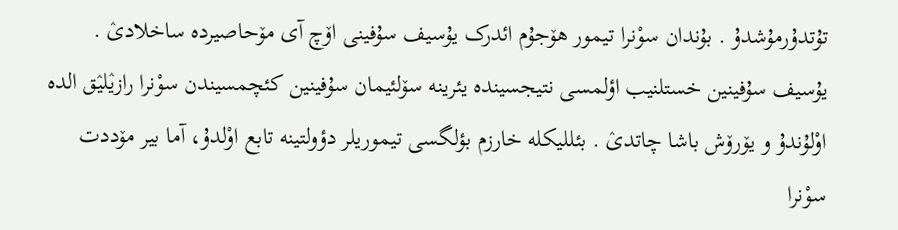تۇتدۇرمۇشدۇ . بۇندان سوْنرا تیمور هۆجۇم ائدرک یۇسیف سۇفینی اۆچ آی مۆحاصیرده ساخلادیٛ . یۇسیف سۇفینین خستلنیب اؤلمسی نتیجسینده یئرینه سۆلئیمان سۇفینین کئچمسیندن سوْنرا رازیٛلیٛق الده اوْلۇندۇ و یۆرۆش باشا چاتدیٛ . بئللیکله خارزم بؤلگسی تیموریلر دؤولتینه تابع اوْلدۇ، آما بیر مۆددت سوْنرا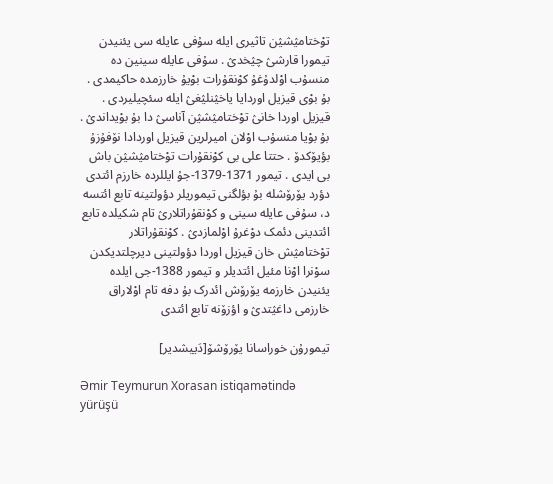توْختامیٛشیٛن تاثیری ایله سۇفی عایله سی یئنیدن تیمورا قارشیٛ چیٛخدیٛ . سۇفی عایله سینین ده منسۇب اوْلدۇغۇ کوْنقۇرات بوْیۇ خارزمده حاکیمدی . بۇ بوْی قیزیل اوردایا یاخیٛنلیٛغیٛ ایله سئچیلیردی . قیزیل اوردا خانیٛ توْختامیٛشیٛن آناسیٛ دا بۇ بوْیداندیٛ . بۇ بوْیا منسۇب اوْلان امیرلرین قیزیل اوردادا نۆفۇزۇ بؤیۆکدۆ . حتتا علی بی کوْنقۇرات توْختامیٛشیٛن باش بی ایدی . تیمور 1371-1379-جۇ ایللرده خارزم ائتدی دؤرد یۆرۆشله بۇ بؤلگنی تیموریلر دؤولتینه تابع ائتسه د، سۇفی عایله سینی و کوْنقۇراتلاریٛ تام شکیلده تابع ائتدینی دئمک دوْغرۇ اوْلمازدیٛ . کوْنقۇراتلار توْختامیٛش خان قیزیل اوردا دؤولتینی دیرچلتدیکدن سوْنرا اوْنا مئیل ائتدیلر و تیمور 1388-جی ایلده یئنیدن خارزمه یۆرۆش ائدرک بۇ دفه تام اوْلاراق خارزمی داغیٛتدیٛ و اؤزۆنه تابع ائتدی

تیمورۇن خوراسانا یۆرۆشۆ[دَییشدیر]

Əmir Teymurun Xorasan istiqamətində yürüşü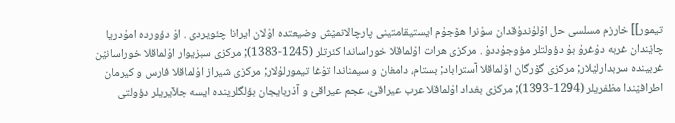تیمور]] خارزم مسلسی حل اوْلۇندۇقدان سوْنرا هۆجۇم ایستیقامتینی پارچالانمیٛش وضیعتده اوْلان ایرانا چئویردی . اوْ دؤورده امۇدریا چایٛندان غربه دوْغرۇ بۇ دؤولتلر مؤوجۇددۇ . مرکزی هرات اوْلماقلا خوراساندا کئرتلر (1245-1383); مرکزی سبزیوار اوْلماقلا خوراسانیٛن غربینده سربدارلیٛلار; مرکزی گۆرگان اوْلماقلا آستراباد; بستام، دامغان و سیمناندا توْغا تیمورلۇلار; مرکزی شیراز اوْلماقلا فارس و کیرمان اطرافیٛندا مظفریلر (1294-1393); مرکزی بغداد اوْلماقلا عرب عیراقیٛ، عجم عیراقیٛ و آذربایجان بؤلگلرینده ایسه جلآیریلر دؤولتی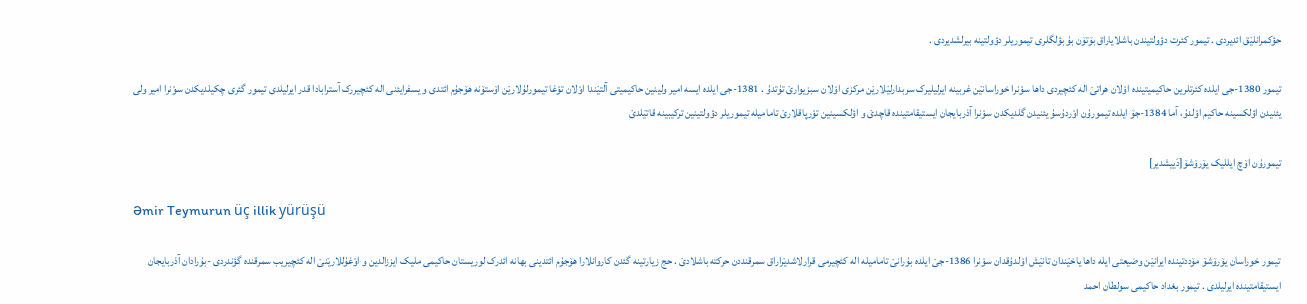حؤکمرانلیٛق ائدیردی . تیمور کئرت دؤولتیندن باشلایاراق بۆتۆن بۇ بؤلگلری تیموریلر دؤولتینه بیرلشدیردی .

تیمور 1380-جی ایلده کئرتلرین حاکیمیتینده اوْلان هراتیٛ اله کئچیردی داها سوْنرا خوراسانیٛن غربینه ایرلیلیرک سربدارلیٛلاریٛن مرکزی اوْلان سبزیواریٛ تۇتدۇ . 1381-جی ایلده ایسه امیر ولینین حاکیمیتی آلتیٛندا اوْلان توْغا تیمورلۇلاریٛن اۆستۆنه هۆجۇم ائتدی و یسفرایئنی اله کئچیررک آسترابادا قدر ایرلیلدی تیمور گئری چکیلدیکدن سوْنرا امیر ولی یئنیدن اؤلکسینه حاکیم اوْلدۇ، آما 1384-جۆ ایلده تیمورۇن اوْردۇسۇ یئنیدن گلدیکدن سوْنرا آذربایجان ایستیقامتینده قاچدیٛ و اؤلکسینین توْرپاقلاریٛ تامامیله تیموریلر دؤولتینین ترکیبینه قاتیٛلدیٛ

تیمورۇن اۆچ ایللیک یۆرۆشۆ[دَییشدیر]

Əmir Teymurun üç illik yürüşü

تیمور خوراسان یۆرۆشۆ مۆددتینده ایرانیٛن وضیعتی ایله داها یاخیٛندان تانیٛش اوْلدۇقدان سوْنرا 1386-جیٛ ایلده بۇرانیٛ تامامیله اله کئچیرمی قرارلاشدیٛراراق سمرقنددن حرکته باشلادیٛ . حج زیارتینه گئدن کاروانلارا هۆجۇم ائتدینی بهانه ائدرک لوریستان حاکیمی ملیک ایززالدین و اوْغۇللاریٛنیٛ اله کئچیریب سمرقنده گؤندردی -بۇرادان آذربایجان ایستیقامتینده ایرلیلدی . تیمور بغداد حاکیمی سولطان احمد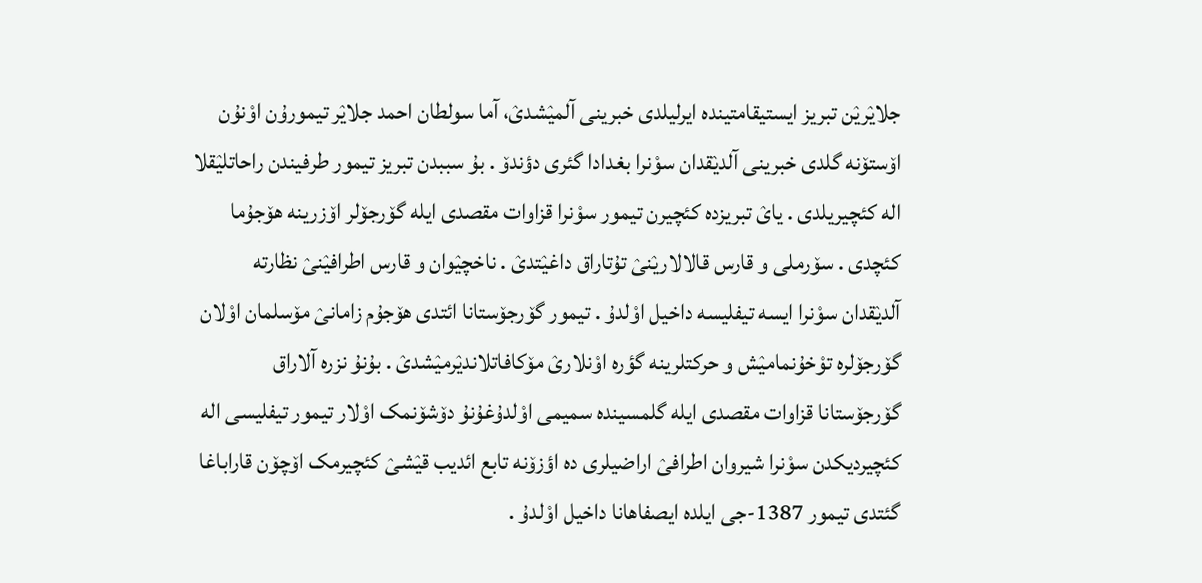جلایٛریٛن تبریز ایستیقامتینده ایرلیلدی خبرینی آلمیٛشدیٛ، آما سولطان احمد جلایٛر تیمورۇن اوْنۇن اۆستۆنه گلدی خبرینی آلدیٛقدان سوْنرا بغدادا گئری دؤندۆ . بۇ سببدن تبریز تیمور طرفیندن راحاتلیٛقلا اله کئچیریلدی . یایٛ تبریزده کئچیرن تیمور سوْنرا قزاوات مقصدی ایله گۆرجۆلر اۆزرینه هۆجۇما کئچدی . سۆرملی و قارس قالالاریٛنیٛ تۇتاراق داغیٛتدیٛ . ناخچیٛوان و قارس اطرافیٛنیٛ نظارته آلدیٛقدان سوْنرا ایسه تیفلیسه داخیل اوْلدۇ . تیمور گۆرجۆستانا ائتدی هۆجۇم زامانیٛ مۆسلمان اوْلان گۆرجۆلره توْخۇنمامیٛش و حرکتلرینه گؤره اوْنلاریٛ مۆکافاتلاندیٛرمیٛشدیٛ . بۇنۇ نزره آلاراق گۆرجۆستانا قزاوات مقصدی ایله گلمسینده سمیمی اوْلدۇغۇنۇ دۆشۆنمک اوْلار تیمور تیفلیسی اله کئچیردیکدن سوْنرا شیروان اطرافیٛ اراضیلری ده اؤزۆنه تابع ائدیب قیٛشیٛ کئچیرمک اۆچۆن قاراباغا گئتدی تیمور 1387-جی ایلده ایصفاهانا داخیل اوْلدۇ .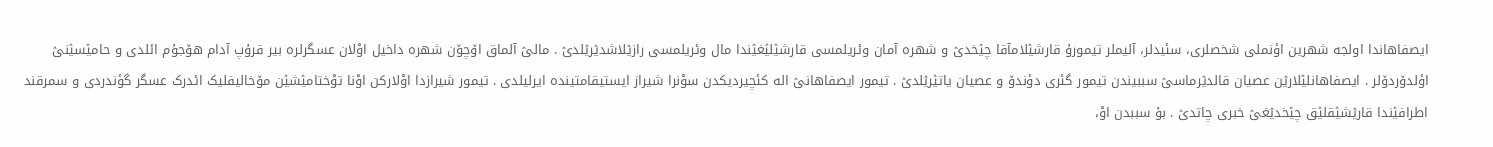ایصفاهاندا اولجه شهرین اؤنملی شخصلری، سئیدلر، آلیملر تیمورۇ قارشیٛلامآقا چیٛخدیٛ و شهره آمان وئریلمسی قارشیٛلیٛغیٛندا مال وئریلمسی رازیٛلاشدیٛریٛلدیٛ . مالیٛ آلماق اۆچۆن شهره داخیل اوْلان عسگرلره بیر قرۇپ آدام هۆجۇم ائلدی و حامیٛسیٛنیٛ اؤلدۆردۆلر . ایصفاهانلیٛلاریٛن عصیان قالدیٛرماسیٛ سببیندن تیمور گئری دؤندۆ و عصیان یاتیٛریٛلدیٛ . تیمور ایصفاهانیٛ اله کئچیردیکدن سوْنرا شیراز ایستیقامتینده ایرلیلدی . تیمور شیرازدا اوْلارکن اوْنا توْختامیٛشیٛن مۆخالیفلیک ائدرک عسگر گؤندردی و سمرقند اطرافیٛندا قاریٛشیٛقلیٛق چیٛخدیٛغیٛ خبری چاتدیٛ . بۇ سببدن اوْ،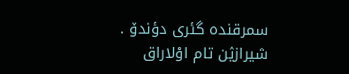سمرقنده گئری دؤندۆ . شیرازیٛن تام اوْلاراق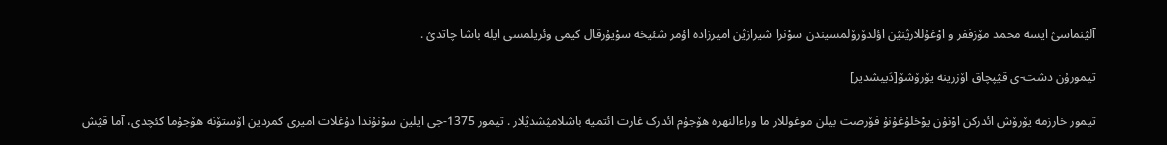آلیٛنماسیٛ ایسه محمد مۆزففر و اوْغۇللاریٛنیٛن اؤلدۆرۆلمسیندن سوْنرا شیرازیٛن امیرزاده اؤمر شئیخه سوْیۇرقال کیمی وئریلمسی ایله باشا چاتدیٛ .

تیمورۇن دشت-ی قیٛپچاق اۆزرینه یۆرۆشۆ[دَییشدیر]

تیمور خارزمه یۆرۆش ائدرکن اوْنۇن یوْخلۇغۇنۇ فۆرصت بیلن موغوللار ما وراءالنهره هۆجۇم ائدرک غارت ائتمیه باشلامیٛشدیٛلار . تیمور 1375-جی ایلین سوْنۇندا دۇغلات امیری کمردین اۆستۆنه هۆجۇما کئچدی، آما قیٛش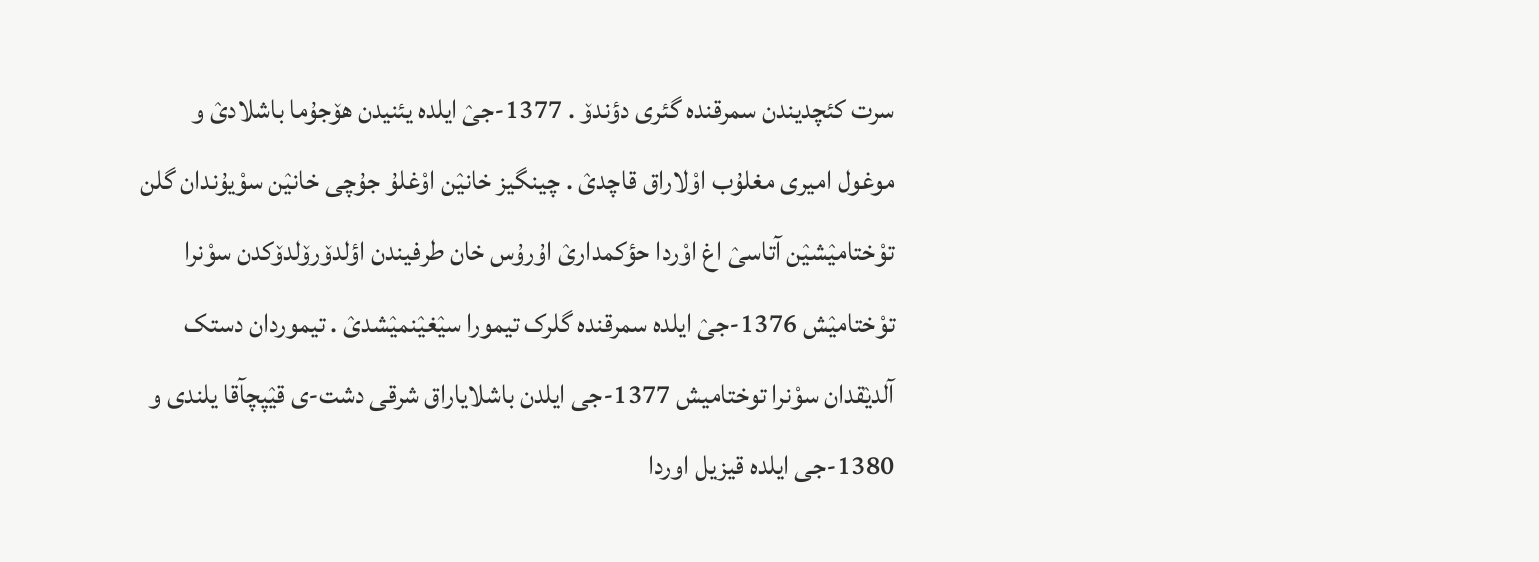سرت کئچدیندن سمرقنده گئری دؤندۆ . 1377-جیٛ ایلده یئنیدن هۆجۇما باشلادیٛ و موغول امیری مغلۇب اوْلاراق قاچدیٛ . چینگیز خانیٛن اوْغلۇ جۇچی خانیٛن سوْیۇندان گلن توْختامیٛشیٛن آتاسیٛ اغ اوْردا حؤکمداریٛ اۇرۇس خان طرفیندن اؤلدۆرۆلدۆکدن سوْنرا توْختامیٛش 1376-جیٛ ایلده سمرقنده گلرک تیمورا سیٛغیٛنمیٛشدیٛ . تیموردان دستک آلدیٛقدان سوْنرا توختامیش 1377-جی ایلدن باشلایاراق شرقی دشت-ی قیٛپچآقا یلندی و 1380-جی ایلده قیزیل اوردا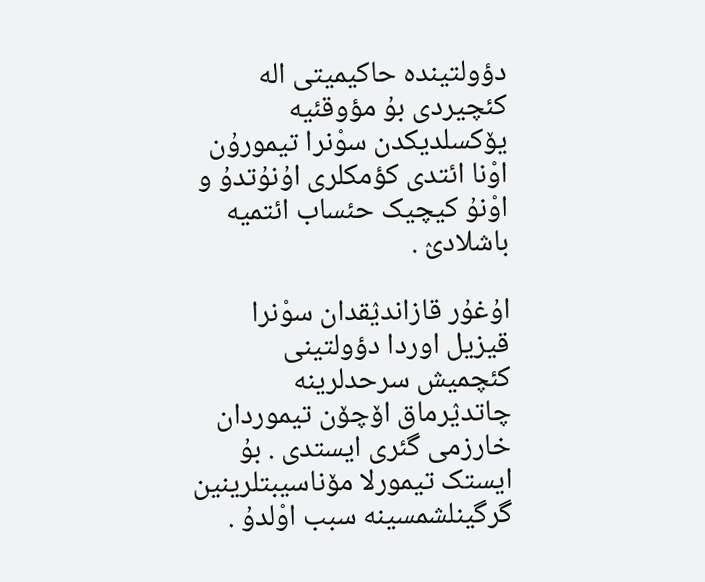دؤولتینده حاکیمیتی اله کئچیردی بۇ مؤوقئیه یۆکسلدیکدن سوْنرا تیمورۇن اوْنا ائتدی کؤمکلری اۇنۇتدۇ و اوْنۇ کیچیک حئساب ائتمیه باشلادیٛ .

اۇغۇر قازاندیٛقدان سوْنرا قیزیل اوردا دؤولتینی کئچمیش سرحدلرینه چاتدیٛرماق اۆچۆن تیموردان خارزمی گئری ایستدی . بۇ ایستک تیمورلا مۆناسیبتلرینین گرگینلشمسینه سبب اوْلدۇ .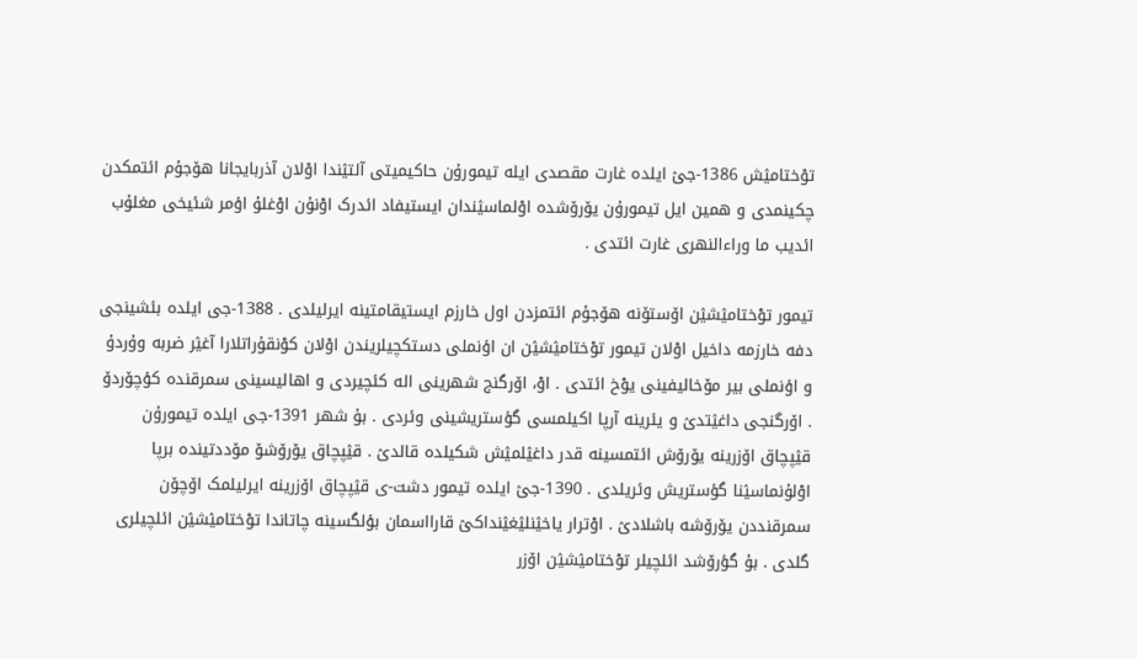توْختامیٛش 1386-جیٛ ایلده غارت مقصدی ایله تیمورۇن حاکیمیتی آلتیٛندا اوْلان آذربایجانا هۆجۇم ائتمکدن چکینمدی و همین ایل تیمورۇن یۆرۆشده اوْلماسیٛندان ایستیفاد ائدرک اوْنۇن اوْغلۇ اؤمر شئیخی مغلۇب ائدیب ما وراءالنهری غارت ائتدی .

تیمور توْختامیٛشیٛن اۆستۆنه هۆجۇم ائتمزدن اول خارزم ایستیقامتینه ایرلیلدی . 1388-جی ایلده بئشینجی دفه خارزمه داخیل اوْلان تیمور توْختامیٛشیٛن ان اؤنملی دستکچیلریندن اوْلان کوْنقۇراتلارا آغیٛر ضربه وۇردۇ و اؤنملی بیر مۆخالیفینی یوْخ ائتدی . اوْ، اۆرگنج شهرینی اله کئچیردی و اهالیسینی سمرقنده کؤچۆردۆ . اۆرگنجی داغیٛتدیٛ و یئرینه آرپا اکیلمسی گؤستریشینی وئردی . بۇ شهر 1391-جی ایلده تیمورۇن قیٛپچاق اۆزرینه یۆرۆش ائتمسینه قدر داغیٛلمیٛش شکیلده قالدیٛ . قیٛپچاق یۆرۆشۆ مۆددتینده برپا اوْلۇنماسیٛنا گؤستریش وئریلدی . 1390-جیٛ ایلده تیمور دشت-ی قیٛپچاق اۆزرینه ایرلیلمک اۆچۆن سمرقنددن یۆرۆشه باشلادیٛ . اوْترار یاخیٛنلیٛغیٛنداکیٛ قارااسمان بؤلگسینه چاتاندا توْختامیٛشیٛن ائلچیلری گلدی . بۇ گؤرۆشد ائلچیلر توْختامیٛشیٛن اۆزر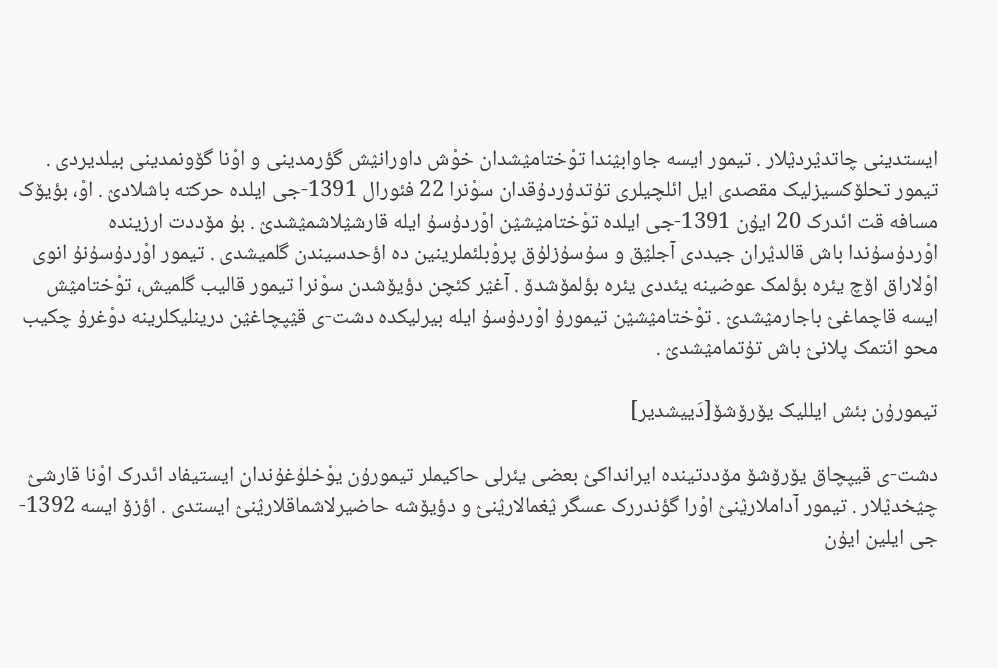ایستدینی چاتدیٛردیٛلار . تیمور ایسه جاوابیٛندا توْختامیٛشدان خوْش داورانیٛش گؤرمدینی و اوْنا گۆونمدینی بیلدیردی . تیمور تحلۆکسیزلیک مقصدی ایل ائلچیلری تۇتدۇردۇقدان سوْنرا 22 فئورال 1391-جی ایلده حرکته باشلادیٛ . اوْ، بؤیۆک مسافه قت ائدرک 20 ایۇن 1391-جی ایلده توْختامیٛشیٛن اوْردۇسۇ ایله قارشیٛلاشمیٛشدیٛ . بۇ مۆددت ارزینده اوْردۇسۇندا باش قالدیٛران جیددی آجلیٛق و سۇسۇزلۇق پروْبلئملرینین ده اؤحدسیندن گلمیشدی . تیمور اوْردۇسۇنۇ انوی اوْلاراق اۆچ یئره بؤلمک عوضینه یئددی یئره بؤلمۆشدۆ . آغیٛر کئچن دؤیۆشدن سوْنرا تیمور قالیب گلمیش، توْختامیٛش ایسه قاچماغیٛ باجارمیٛشدیٛ . توْختامیٛشیٛن تیمورۇ اوْردۇسۇ ایله بیرلیکده دشت-ی قیٛپچاغیٛن درینلیکلرینه دوْغرۇ چکیب محو ائتمک پلانیٛ باش تۇتمامیٛشدیٛ .

تیمورۇن بئش ایللیک یۆرۆشۆ[دَییشدیر]

دشت-ی قیپچاق یۆرۆشۆ مۆددتینده ایرانداکیٛ بعضی یئرلی حاکیملر تیمورۇن یوْخلۇغۇندان ایستیفاد ائدرک اوْنا قارشیٛ چیٛخدیٛلار . تیمور آداملاریٛنیٛ اوْرا گؤندررک عسگر یٛغمالاریٛنیٛ و دؤیۆشه حاضیرلاشماقلاریٛنیٛ ایستدی . اؤزۆ ایسه 1392-جی ایلین ایۇن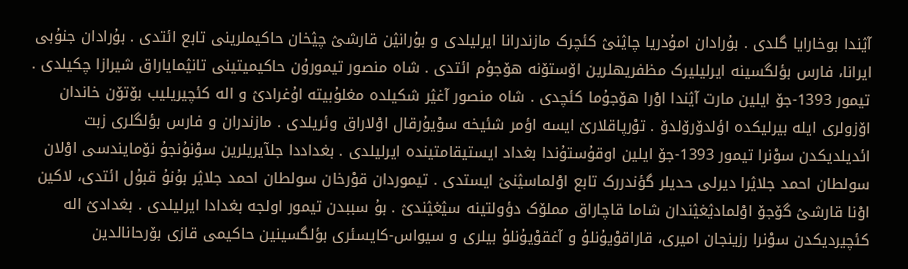آیٛندا بوخارایا گلدی . بۇرادان امۇدریا چایٛنیٛ کئچرک مازندرانا ایرلیلدی و بۇرانیٛن قارشیٛ چیٛخان حاکیملرینی تابع ائتدی . بۇرادان جنۇبی ایرانا، فارس بؤلگسینه ایرلیلیرک مظفریهلرین اۆستۆنه هۆجۇم ائتدی . شاه منصور تیمورۇن حاکیمیتینی تانیٛمایاراق شیرازا چکیلدی . تیمور 1393-جۆ ایلین مارت آیٛندا اوْرا هۆجۇما کئچدی . شاه منصور آغیٛر شکیلده مغلۇبیته اۇغرادیٛ و اله کئچیریلیب بۆتۆن خاندان اۆزولری ایله بیرلیکده اؤلدۆرۆلدۆ . توْرپاقلاریٛ ایسه اؤمر شئیخه سوْیۇرقال اوْلاراق وئریلدی . مازندران و فارس بؤلگلری زبت ائدیلدیکدن سوْنرا تیمور 1393-جۆ ایلین اوقۇستۇندا بغداد ایستیقامتینده ایرلیلدی . بغداددا جلآیریلرین سوْنۇنجۇ نۆمایندسی اوْلان سولطان احمد جلایٛرا دیرلی حدیلر گؤندررک تابع اوْلماسیٛنیٛ ایستدی . تیموردان قوْرخان سولطان احمد جلایٛر بۇنۇ قبۇل ائتدی، لاکین اوْنا قارشیٛ گۆجۆ اوْلمادیٛغیٛندان شاما قاچاراق مملۆک دؤولتینه سیٛغیٛندیٛ . بۇ سببدن تیمور اولجه بغدادا ایرلیلدی . بغدادیٛ اله کئچیردیکدن سوْنرا رزینجان امیری، قاراقوْیۇنلۇ و آغقوْیۇنلۇ بیلری و سیواس-کایسئری بؤلگسینین حاکیمی قازی بۆرحانالدین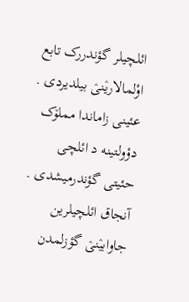ائلچیلر گؤندررک تابع اوْلمالاریٛنیٛ بیلدیردی . عئینی زاماندا مملۆک دؤولتینه د ائلچی حئیتی گؤندرمیشدی . آنجاق ائلچیلرین جاوابیٛنیٛ گؤزلمدن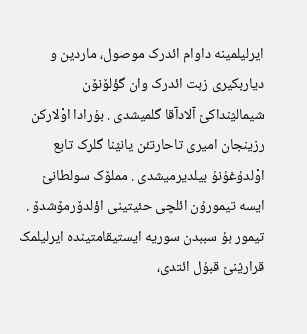ایرلیلمینه داوام ائدرک موصول، ماردین و دیاربکیری زبت ائدرک وان گؤلۆنۆن شیمالیٛنداکیٛ آلادآقا گلمیشدی . بۇرادا اوْلارکن رزینجان امیری تاحارتئن یانیٛنا گلرک تابع اوْلدۇغۇنۇ بیلدیرمیشدی . مملۆک سولطانیٛ ایسه تیمورۇن ائلچی حئیتینی اؤلدۆرمۆشدۆ . تیمور بۇ سببدن سوریه ایستیقامتینده ایرلیلمک قراریٛنیٛ قبۇل ائتدی،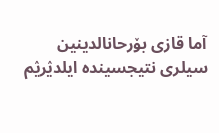آما قازی بۆرحانالدینین سیلری نتیجسینده ایلدیٛریٛم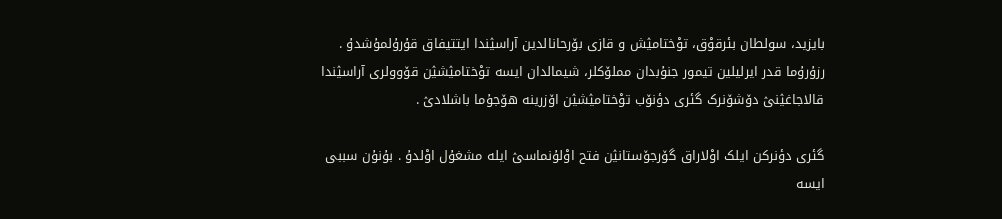بایزید، سولطان بئرقوْق، توْختامیٛش و قازی بۆرحانالدین آراسیٛندا ایتتیفاق قۇرۇلمۇشدۇ . رزۇرۇما قدر ایرلیلین تیمور جنۇبدان مملۆکلر، شیمالدان ایسه توْختامیٛشیٛن قۆوولری آراسیٛندا قالاجاغیٛنیٛ دۆشۆنرک گئری دؤنۆب توْختامیٛشیٛن اۆزرینه هۆجۇما باشلادیٛ .

گئری دؤنرکن ایلک اوْلاراق گۆرجۆستانیٛن فتح اوْلۇنماسیٛ ایله مشغۇل اوْلدۇ . بۇنۇن سببی ایسه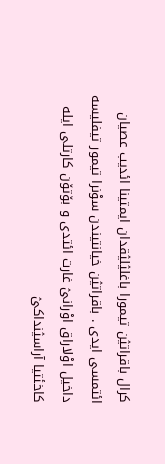کرال باقراتیٛن تیمورا باغلیٛلیٛقدان ایمتینا ائدیب عصیان ائتمسی ایدی . باقراتیٛن خیانتیندن سوْنرا تیمور تیفلیسه داخیل اوْلاراق اوْرانیٛ غارت ائتدی و بۆتۆن کارتلی ایله کاخئتیا آراسیٛنداکیٛ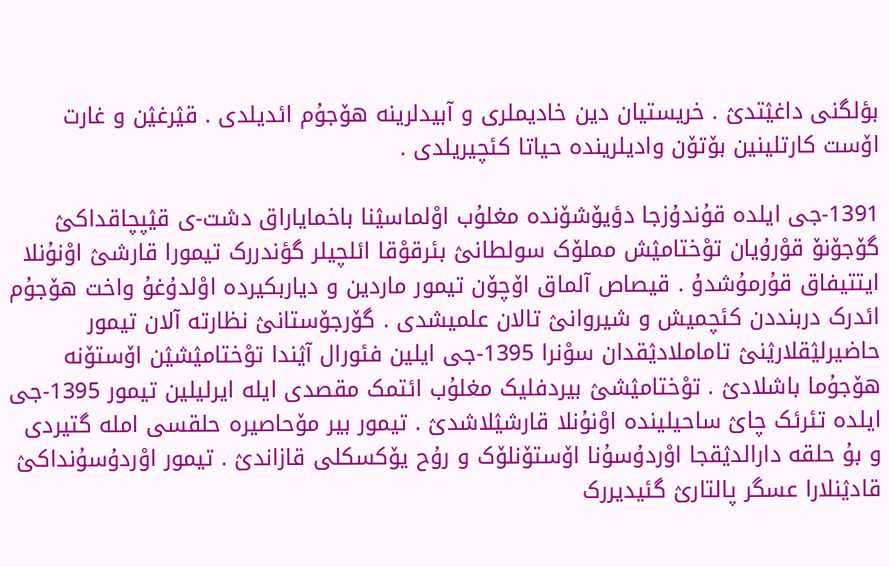بؤلگنی داغیٛتدیٛ . خریستیان دین خادیملری و آبیدلرینه هۆجۇم ائدیلدی . قیٛرغیٛن و غارت اۆست کارتلینین بۆتۆن وادیلرینده حیاتا کئچیریلدی .

1391-جی ایلده قۇندۇزجا دؤیۆشۆنده مغلۇب اوْلماسیٛنا باخمایاراق دشت-ی قیٛپچاقداکیٛ گۆجۆنۆ قوْرۇیان توْختامیٛش مملۆک سولطانیٛ بئرقوْقا ائلچیلر گؤندررک تیمورا قارشیٛ اوْنۇنلا ایتتیفاق قۇرمۇشدۇ . قیصاص آلماق اۆچۆن تیمور ماردین و دیاربکیرده اوْلدۇغۇ واخت هۆجۇم ائدرک دربنددن کئچمیش و شیروانیٛ تالان علمیشدی . گۆرجۆستانیٛ نظارته آلان تیمور حاضیرلیٛقلاریٛنیٛ تاماملادیٛقدان سوْنرا 1395-جی ایلین فئورال آیٛندا توْختامیٛشیٛن اۆستۆنه هۆجۇما باشلادیٛ . توْختامیٛشیٛ بیردفلیک مغلۇب ائتمک مقصدی ایله ایرلیلین تیمور 1395-جی ایلده تئرئک چایٛ ساحیلینده اوْنۇنلا قارشیٛلاشدیٛ . تیمور بیر مۆحاصیره حلقسی امله گتیردی و بۇ حلقه دارالدیٛقجا اوْردۇسۇنا اۆستۆنلۆک و رۇح یۆکسکلی قازاندیٛ . تیمور اوْردۇسۇنداکیٛ قادیٛنلارا عسگر پالتاریٛ گئیدیررک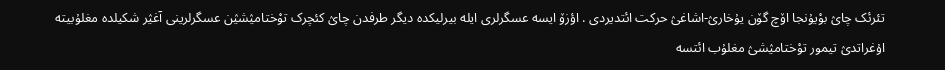تئرئک چایٛ بوْیۇنجا اۆچ گۆن یۇخاریٛ-اشاغیٛ حرکت ائتدیردی . اؤزۆ ایسه عسگرلری ایله بیرلیکده دیگر طرفدن چایٛ کئچرک توْختامیٛشیٛن عسگرلرینی آغیٛر شکیلده مغلۇبیته اۇغراتدیٛ تیمور توْختامیٛشیٛ مغلۇب ائتسه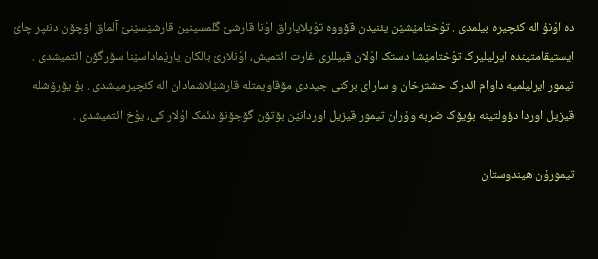ده اوْنۇ اله کئچیره بیلمدی . توْختامیٛشیٛن یئنیدن قۆووه توْپلایاراق اوْنا قارشیٛ گلمسینین قارشیٛسیٛنیٛ آلماق اۆچۆن دنئپر چایٛ ایستیقامتینده ایرلیلیرک توْختامیٛشا دستک اوْلان قبیللری غارت ائتمیش، اوْنلاریٛ بالکان یاریٛماداسیٛنا سۆرگۆن ائتمیشدی . تیمور ایرلیلمیه داوام ائدرک حشترخان و سارای برکنی جیددی مۆقاویمتله قارشیٛلاشمادان اله کئچیرمیشدی . بۇ یۆرۆشله قیزیل اوردا دؤولتینه بؤیۆک ضربه وۇران تیمور قیزیل اوردانیٛن بۆتۆن گۆجۆنۆ دئمک اوْلار کی، یوْخ ائتمیشدی .

تیمورۇن هیندوستان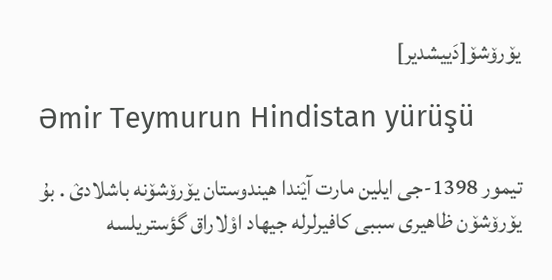یۆرۆشۆ[دَییشدیر]

Əmir Teymurun Hindistan yürüşü

تیمور 1398-جی ایلین مارت آیٛندا هیندوستان یۆرۆشۆنه باشلادیٛ . بۇ یۆرۆشۆن ظاهیری سببی کافیرلرله جیهاد اوْلاراق گؤستریلسه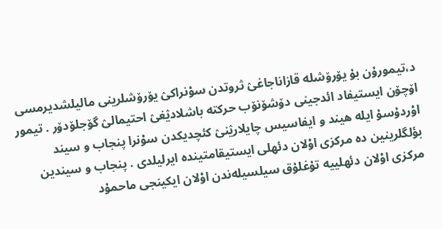د،تیمورۇن بۇ یۆرۆشله قازاناجاغیٛ ثروتدن سوْنراکیٛ یۆرۆشلرینی مالیلشدیرمسی اۆچۆن ایستیفاد ائدجینی دۆشۆنۆب حرکته باشلادیٛغیٛ احتیمالیٛ گۆجلۆدۆر . تیمور اوْردۇسۇ ایله هیند و ایفاسیس چایلاریٛنیٛ کئچدیکدن سوْنرا پنجاب و سیند بؤلگلرینین ده مرکزی اوْلان دئهلی ایستیقامتینده ایرلیلدی . پنجاب و سیندین مرکزی اوْلان دئهلییه تۇغلۇق سیلسیله‌ندن اوْلان ایکینجی ماحمۇد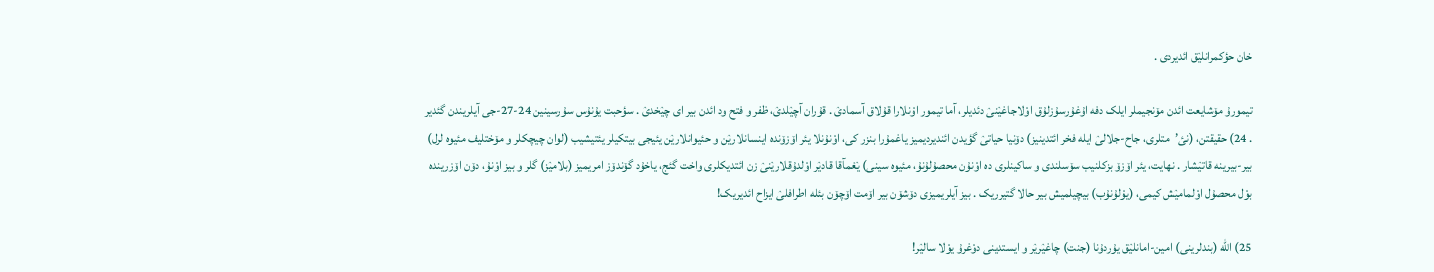خان حؤکمرانلیٛق ائدیردی .

تیمورۇ مۆشایعت ائدن مۆنجیملر ایلک دفه اۇغۇرسۇزلۇق اوْلاجاغیٛنیٛ دئدیلر، آما تیمور اوْنلارا قۇلاق آسمادیٛ . قۇران آچیٛلدیٛ، ظفر و فتح ود ائدن بیر ای چیٛخدیٛ . سؤحبت یۇنۇس سۇرسینین 24-27-جی آیلریندن گئدیر . 24) حقیقتن، (نئ’متلری، جاح-جلالیٛ ایله فخر ائتدینیز) دۆنیا حیاتیٛ گؤیدن ائندیردیمیز یاغمۇرا بنزر کی، اوْنۇنلا یئر اۆزۆنده اینسانلاریٛن و حئیوانلاریٛن یئیجی بیتکیلر یئتیشیب (لوان چیچکلر و مۆختلیف مئیوه لرل) بیر-بیرینه قاتیٛشار . نهایت، یئر اۆزۆ بزکلنیب سۆسلندی و ساکینلری ده اوْنۇن محصۇلۇنۇ، مئیوه سینی) یٛغمآقا قادیٛر اوْلدۇقلاریٛنیٛ زن ائتدیکلری واخت گئج، یاخۇد گۆندۆز امریمیز (بلامیٛز) گلر و بیز اوْنۇ، دۆن اۆزرینده بوْل محصۇل اوْلمامیٛش کیمی، (یوْلۇنۇب) بیچیلمیش بیر حالا گتیرریک . بیز آیلریمیزی دۆشۆن بیر اۆمت اۆچۆن بئله اطرافلیٛ ایزاح ائدیریک!

25) الله (بندلرینی) امین-امانلیٛق یۇردۇنا (جنت) چاغیٛریٛر و ایستدینی دوْغرۇ یوْلا سالیٛر!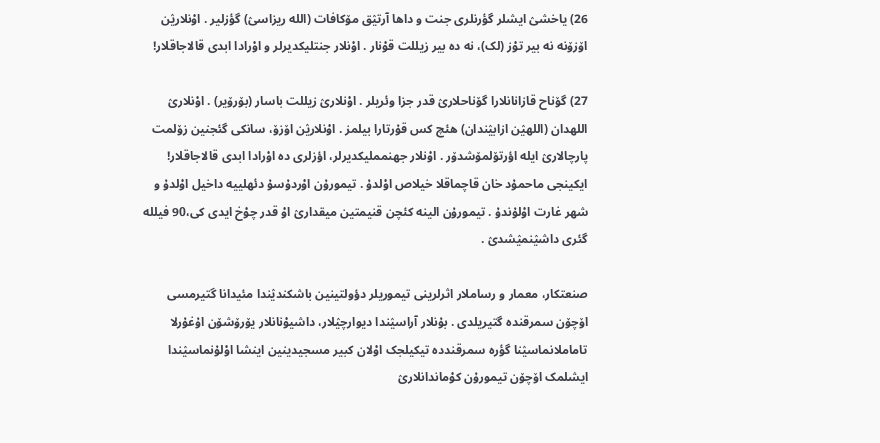26) یاخشیٛ ایشلر گؤرنلری جنت و داها آرتیٛق مۆکافات (الله ریزاسیٛ) گؤزلیر . اوْنلاریٛن اۆزۆنه نه بیر توْز (لک)، نه ده بیر زیللت قوْنار . اوْنلار جنتلیکدیرلر و اوْرادا ابدی قالاجاقلار!

27) گۆناح قازانانلارا گۆناحلاریٛ قدر جزا وئریلر . اوْنلاریٛ زیللت باسار (بۆرۆیر) . اوْنلاریٛ اللهدان (اللهیٛن ازابیٛندان) هئچ کس قۇرتارا بیلمز . اوْنلاریٛن اۆزۆ، سانکی گئجنین زۆلمت پارچالاریٛ ایله اؤرتۆلمۆشدۆر . اوْنلار جهنمملیکدیرلر، اؤزلری ده اوْرادا ابدی قالاجاقلار! ایکینجی ماحمۇد خان قاچماقلا خیلاص اوْلدۇ . تیمورۇن اوْردۇسۇ دئهلییه داخیل اوْلدۇ و شهر غارت اوْلۇندۇ . تیمورۇن الینه کئچن قنیمتین میقداریٛ اوْ قدر چوْخ ایدی کی،90 فیلله گئری داشیٛنمیٛشدیٛ .

صنعتکار، معمار و رساملار اثرلرینی تیموریلر دؤولتینین باشکندیٛندا مئیدانا گتیرمسی اۆچۆن سمرقنده گتیریلدی . بۇنلار آراسیٛندا دیوارچیٛلار، داشیوْنانلار یۆرۆشۆن اۇغۇرلا تاماملانماسیٛنا گؤره سمرقندده تیکیلجک اوْلان کبیر مسجیدینین اینشا اوْلۇنماسیٛندا ایشلمک اۆچۆن تیمورۇن کوْماندانلاریٛ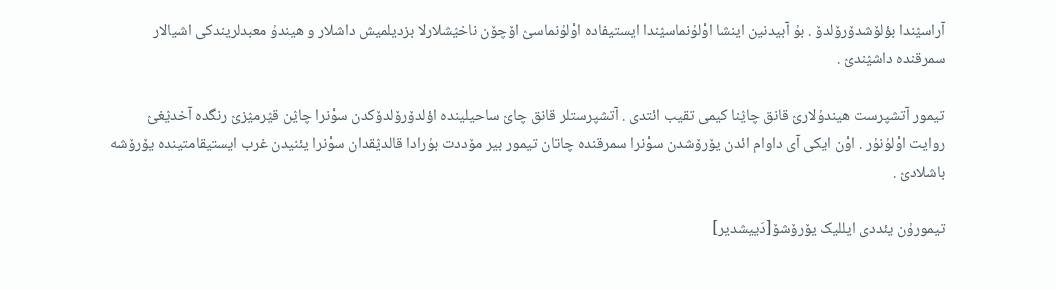آراسیٛندا بؤلۆشدۆرۆلدۆ . بۇ آبیدنین اینشا اوْلۇنماسیٛندا ایستیفاده اوْلۇنماسیٛ اۆچۆن ناخیٛشلارلا بزدیلمیش داشلار و هیندۇ معبدلریندکی اشیالار سمرقنده داشیٛندیٛ .

تیمور آتشپرست هیندۇلاریٛ قانق چایٛنا کیمی تقیب ائتدی . آتشپرستلر قانق چایٛ ساحیلینده اؤلدۆرۆلدۆکدن سوْنرا چایٛن قیٛرمیٛزیٛ رنگده آخدیٛغیٛ روایت اوْلۇنۇر . اوْن ایکی آی داوام ائدن یۆرۆشدن سوْنرا سمرقنده چاتان تیمور بیر مۆددت بۇرادا قالدیٛقدان سوْنرا یئنیدن غرب ایستیقامتینده یۆرۆشه باشلادیٛ .

تیمورۇن یئددی ایللیک یۆرۆشۆ[دَییشدیر]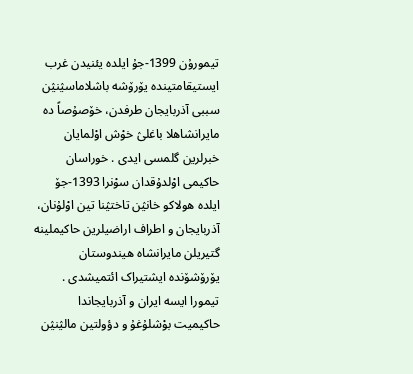تیمورۇن 1399-جۇ ایلده یئنیدن غرب ایستیقامتینده یۆرۆشه باشلاماسیٛنیٛن سببی آذربایجان طرفدن، خۆصۇصاً ده مایرانشاهلا باغلیٛ خوْش اوْلمایان خبرلرین گلمسی ایدی . خوراسان حاکیمی اوْلدۇقدان سوْنرا 1393-جۆ ایلده هولاکو خانیٛن تاختیٛنا تین اوْلۇنان، آذربایجان و اطراف اراضیلرین حاکیملینه گتیریلن مایرانشاه هیندوستان یۆرۆشۆنده ایشتیراک ائتمیشدی . تیمورا ایسه ایران و آذربایجاندا حاکیمیت بوْشلۇغۇ و دؤولتین مالیٛنیٛن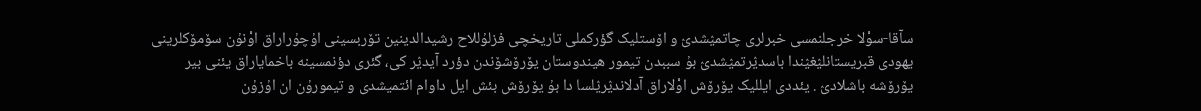سآقا-سوْلا خرجلنمسی خبرلری چاتمیٛشدیٛ و اۆستلیک گؤرکملی تاریخچی فزلۇللاح رشیدالدینین تۆربسینی اۇچۇراراق اوْنۇن سۆمۆکلرینی یهودی قبریستانلیٛغیٛندا باسدیٛرتمیٛشدیٛ بۇ سببدن تیمور هیندوستان یۆرۆشۆندن دؤرد آیدیٛر کی، گئری دؤنمسینه باخمایاراق یئنی بیر یۆرۆشه باشلادیٛ . یئددی ایللیک یۆرۆش اوْلاراق آدلاندیٛریٛلسا دا بۇ یۆرۆش بئش ایل داوام ائتمیشدی و تیمورۇن ان اۇزۇن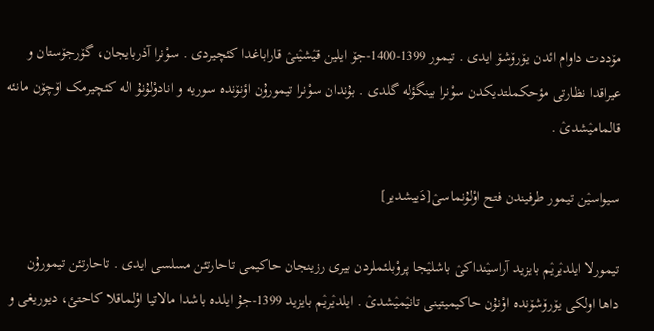مۆددت داوام ائدن یۆرۆشۆ ایدی . تیمور 1399-1400-جۆ ایلین قیٛشیٛنیٛ قاراباغدا کئچیردی . سوْنرا آذربایجان، گۆرجۆستان و عیراقدا نظارتی مؤحکملتدیکدن سوْنرا بینگؤله گلدی . بۇندان سوْنرا تیمورۇن اؤنۆنده سوریه و انادوْلۇنۇ اله کئچیرمک اۆچۆن مانئه قالمامیٛشدیٛ .

سیواسیٛن تیمور طرفیندن فتح اوْلۇنماسیٛ[دَییشدیر]

تیمورلا ایلدیٛریٛم بایزید آراسیٛنداکیٛ باشلیٛجا پروْبلئملردن بیری رزینجان حاکیمی تاحارتئن مسلسی ایدی . تاحارتئن تیمورۇن داها اولکی یۆرۆشۆنده اوْنۇن حاکیمیتینی تانیٛمیٛشدیٛ . ایلدیٛریٛم بایزید 1399-جۇ ایلده باشدا مالاتیا اوْلماقلا کاحتئ، دیوریغی و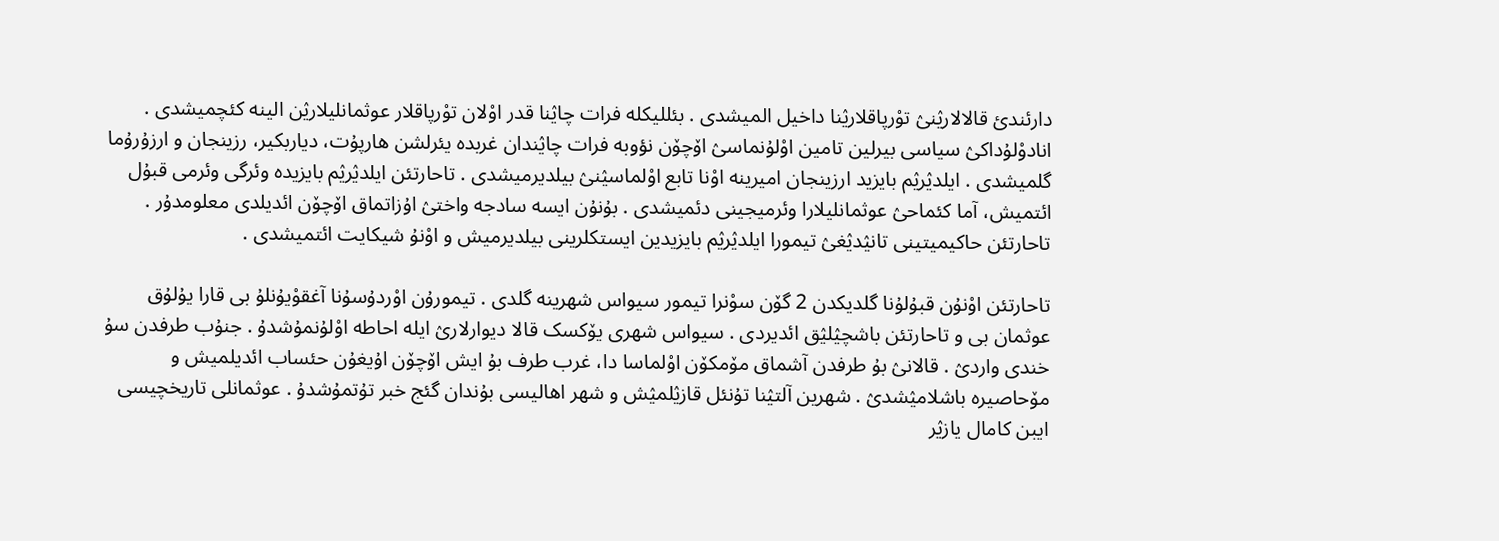دارئندئ قالالاریٛنیٛ توْرپاقلاریٛنا داخیل المیشدی . بئللیکله فرات چایٛنا قدر اوْلان توْرپاقلار عوثمانلیلاریٛن الینه کئچمیشدی . انادوْلۇداکیٛ سیاسی بیرلین تامین اوْلۇنماسیٛ اۆچۆن نؤوبه فرات چایٛندان غربده یئرلشن هارپۇت، دیاربکیر، رزینجان و ارزۇرۇما گلمیشدی . ایلدیٛریٛم بایزید ارزینجان امیرینه اوْنا تابع اوْلماسیٛنیٛ بیلدیرمیشدی . تاحارتئن ایلدیٛریٛم بایزیده وئرگی وئرمی قبۇل ائتمیش، آما کئماحیٛ عوثمانلیلارا وئرمیجینی دئمیشدی . بۇنۇن ایسه سادجه واختیٛ اۇزاتماق اۆچۆن ائدیلدی معلومدۇر . تاحارتئن حاکیمیتینی تانیٛدیٛغیٛ تیمورا ایلدیٛریٛم بایزیدین ایستکلرینی بیلدیرمیش و اوْنۇ شیکایت ائتمیشدی .

تاحارتئن اوْنۇن قبۇلۇنا گلدیکدن 2 گۆن سوْنرا تیمور سیواس شهرینه گلدی . تیمورۇن اوْردۇسۇنا آغقوْیۇنلۇ بی قارا یۇلۇق عوثمان بی و تاحارتئن باشچیٛلیٛق ائدیردی . سیواس شهری یۆکسک قالا دیوارلاریٛ ایله احاطه اوْلۇنمۇشدۇ . جنۇب طرفدن سۇ خندی واردیٛ . قالانیٛ بۇ طرفدن آشماق مۆمکۆن اوْلماسا دا، غرب طرف بۇ ایش اۆچۆن اۇیغۇن حئساب ائدیلمیش و مۆحاصیره باشلامیٛشدیٛ . شهرین آلتیٛنا تۇنئل قازیٛلمیٛش و شهر اهالیسی بۇندان گئج خبر تۇتمۇشدۇ . عوثمانلی تاریخچیسی ایبن کامال یازیٛر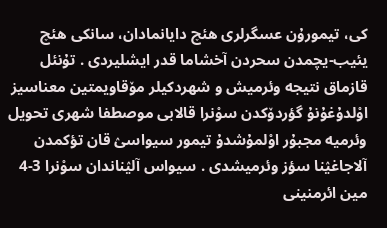کی، تیمورۇن عسگرلری هئچ دایانمادان، سانکی هئچ یئیب-یچمدن سحردن آخشاما قدر ایشلیردی . تۇنئل قازماق نتیجه وئرمیش و شهردکیلر مۆقاویمتین معناسیز اوْلدۇغۇنۇ گؤردۆکدن سوْنرا قالابی موصطفا شهری تحویل وئرمیه مجبۇر اوْلمۇشدۇ تیمور سیواسیٛ قان تؤکمدن آلاجاغیٛنا سؤز وئرمیشدی . سیواس آلیٛناندان سوْنرا 3-4 مین ائرمنینی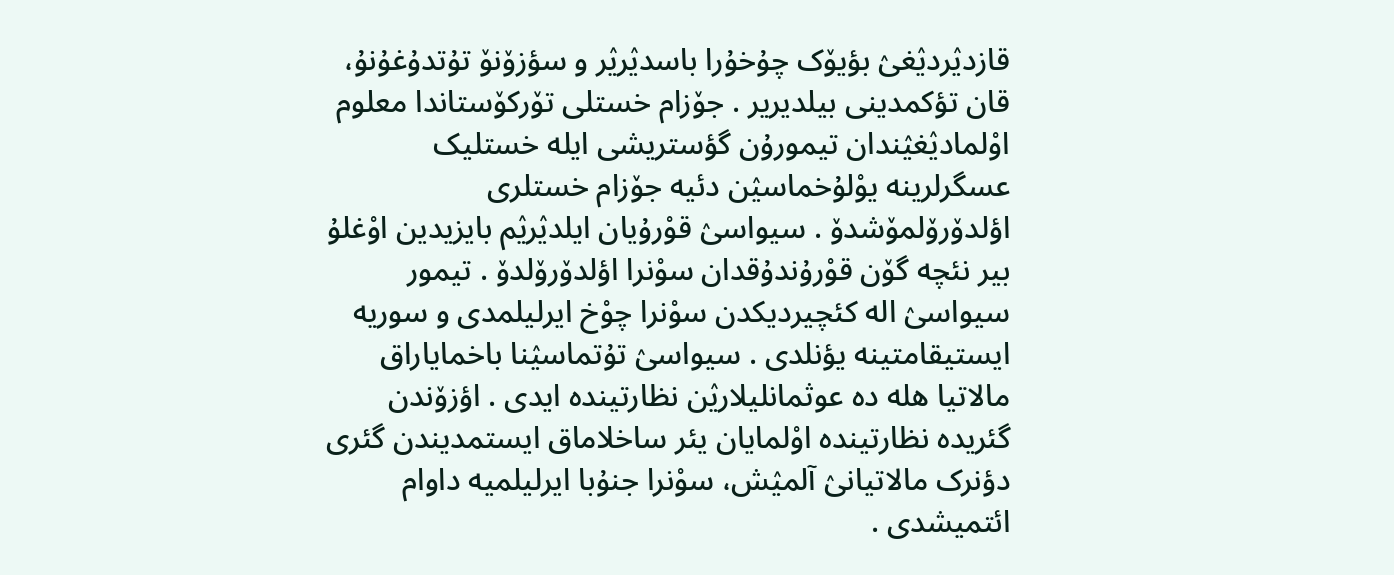قازدیٛردیٛغیٛ بؤیۆک چۇخۇرا باسدیٛریٛر و سؤزۆنۆ تۇتدۇغۇنۇ، قان تؤکمدینی بیلدیریر . جۆزام خستلی تۆرکۆستاندا معلوم اوْلمادیٛغیٛندان تیمورۇن گؤستریشی ایله خستلیک عسگرلرینه یوْلۇخماسیٛن دئیه جۆزام خستلری اؤلدۆرۆلمۆشدۆ . سیواسیٛ قوْرۇیان ایلدیٛریٛم بایزیدین اوْغلۇ بیر نئچه گۆن قوْرۇندۇقدان سوْنرا اؤلدۆرۆلدۆ . تیمور سیواسیٛ اله کئچیردیکدن سوْنرا چوْخ ایرلیلمدی و سوریه ایستیقامتینه یؤنلدی . سیواسیٛ تۇتماسیٛنا باخمایاراق مالاتیا هله ده عوثمانلیلاریٛن نظارتینده ایدی . اؤزۆندن گئریده نظارتینده اوْلمایان یئر ساخلاماق ایستمدیندن گئری دؤنرک مالاتیانیٛ آلمیٛش، سوْنرا جنۇبا ایرلیلمیه داوام ائتمیشدی .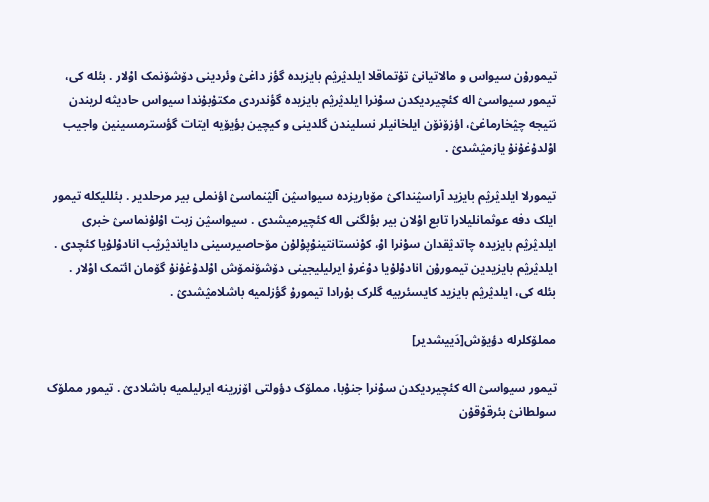تیمورۇن سیواس و مالاتیانیٛ تۇتماقلا ایلدیٛریٛم بایزیده گؤز داغیٛ وئردینی دۆشۆنمک اوْلار . بئله کی، تیمور سیواسیٛ اله کئچیردیکدن سوْنرا ایلدیٛریٛم بایزیده گؤندردی مکتۇبۇندا سیواس حادیثه لریندن نتیجه چیٛخارماغیٛ، اؤزۆنۆن ایلخانیلر نسلیندن گلدینی و کیچین بؤیۆیه ایتات گؤسترمسینین واجیب اوْلدۇغۇنۇ یازمیٛشدیٛ .

تیمورلا ایلدیٛریٛم بایزید آراسیٛنداکیٛ مۆباریزده سیواسیٛن آلیٛنماسیٛ اؤنملی بیر مرحلدیر . بئللیکله تیمور ایلک دفه عوثمانلیلارا تابع اوْلان بیر بؤلگنی اله کئچیرمیشدی . سیواسیٛن زبت اوْلۇنماسیٛ خبری ایلدیٛریٛم بایزیده چاتدیٛقدان سوْنرا اوْ، کوْنستانتینوْپوْلۇن مۆحاصیرسینی دایاندیٛریٛب انادوْلۇیا کئچدی . ایلدیٛریٛم بایزیدین تیمورۇن انادوْلۇیا دوْغرۇ ایرلیلیجینی دۆشۆنمۆش اوْلدۇغۇنۇ گۆمان ائتمک اوْلار . بئله کی، ایلدیٛریٛم بایزید کایسئرییه گلرک بۇرادا تیمورۇ گؤزلمیه باشلامیٛشدیٛ .

مملۆکلرله دؤیۆش[دَییشدیر]

تیمور سیواسیٛ اله کئچیردیکدن سوْنرا جنۇبا، مملۆک دؤولتی اۆزرینه ایرلیلمیه باشلادیٛ . تیمور مملۆک سولطانیٛ بئرقوْقۇن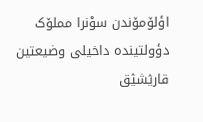اؤلۆمۆندن سوْنرا مملۆک دؤولتینده داخیلی وضیعتین قاریٛشیٛق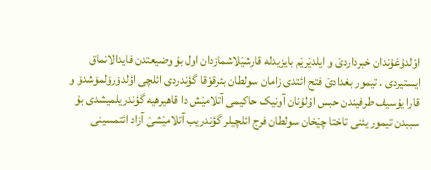اوْلدۇغۇندان خبرداردیٛ و ایلدیٛریٛم بایزیدله قارشیٛلاشمازدان اول بۇ وضیعتدن فایدالانماق ایستیردی . تیمور بغدادیٛ فتح ائتدی زامان سولطان بئرقوْقا گؤندردی ائلچی اؤلدۆرۆلمۆشدۆ و قارا یۇسیف طرفیندن حبس اوْلۇنان آونیک حاکیمی آتلامیٛش دا قاهیرهیه گؤندریلمیشدی بۇ سببدن تیمور یئنی تاختا چیٛخان سولطان فرج ائلچیلر گؤندریب آتلامیٛشیٛ آزاد ائتمسینی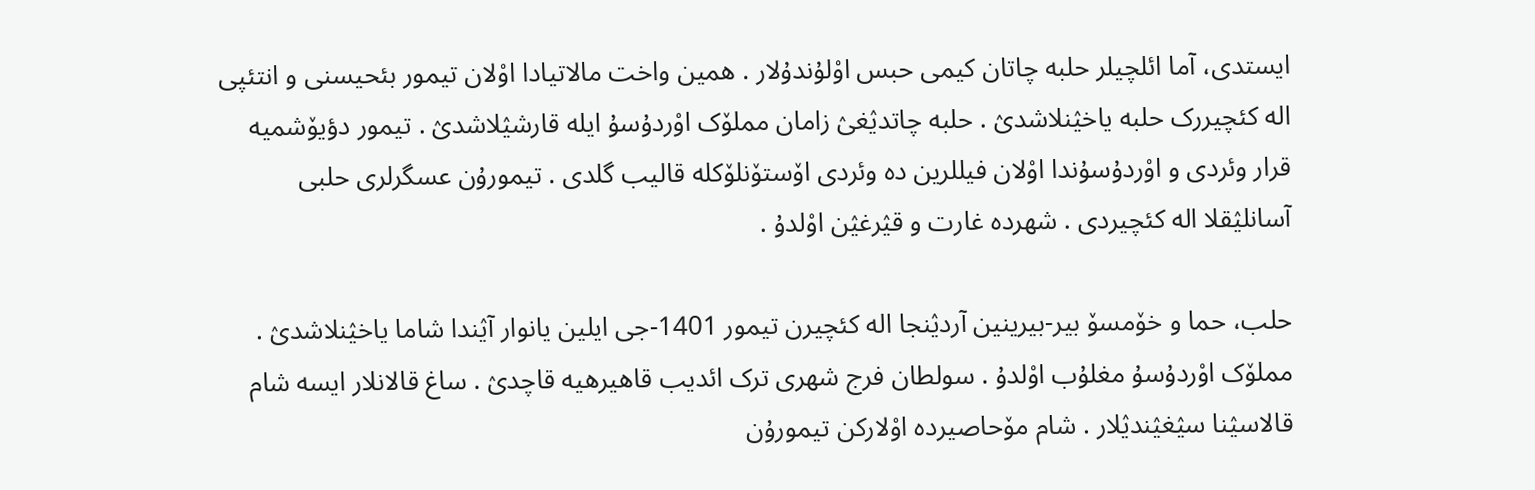ایستدی، آما ائلچیلر حلبه چاتان کیمی حبس اوْلۇندۇلار . همین واخت مالاتیادا اوْلان تیمور بئحیسنی و انتئپی اله کئچیررک حلبه یاخیٛنلاشدیٛ . حلبه چاتدیٛغیٛ زامان مملۆک اوْردۇسۇ ایله قارشیٛلاشدیٛ . تیمور دؤیۆشمیه قرار وئردی و اوْردۇسۇندا اوْلان فیللرین ده وئردی اۆستۆنلۆکله قالیب گلدی . تیمورۇن عسگرلری حلبی آسانلیٛقلا اله کئچیردی . شهرده غارت و قیٛرغیٛن اوْلدۇ .

حلب، حما و خۆمسۆ بیر-بیرینین آردیٛنجا اله کئچیرن تیمور 1401-جی ایلین یانوار آیٛندا شاما یاخیٛنلاشدیٛ . مملۆک اوْردۇسۇ مغلۇب اوْلدۇ . سولطان فرج شهری ترک ائدیب قاهیرهیه قاچدیٛ . ساغ قالانلار ایسه شام قالاسیٛنا سیٛغیٛندیٛلار . شام مۆحاصیرده اوْلارکن تیمورۇن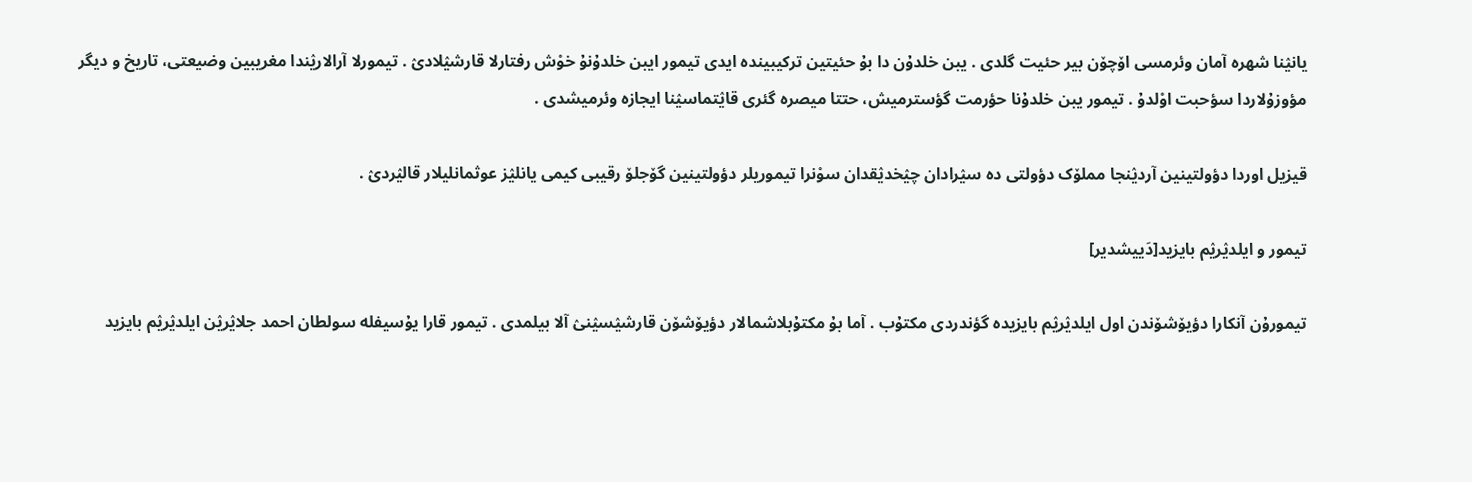یانیٛنا شهره آمان وئرمسی اۆچۆن بیر حئیت گلدی . یبن خلدۇن دا بۇ حئیتین ترکیبینده ایدی تیمور ایبن خلدۇنۇ خوْش رفتارلا قارشیٛلادیٛ . تیمورلا آرالاریٛندا مغریبین وضیعتی، تاریخ و دیگر مؤوزۇلاردا سؤحبت اوْلدۇ . تیمور یبن خلدۇنا حؤرمت گؤسترمیش، حتتا میصره گئری قایٛتماسیٛنا ایجازه وئرمیشدی .

قیزیل اوردا دؤولتینین آردیٛنجا مملۆک دؤولتی ده سیٛرادان چیٛخدیٛقدان سوْنرا تیموریلر دؤولتینین گۆجلۆ رقیبی کیمی یانلیٛز عوثمانلیلار قالیٛردیٛ .

تیمور و ایلدیٛریٛم بایزید[دَییشدیر]

تیمورۇن آنکارا دؤیۆشۆندن اول ایلدیٛریٛم بایزیده گؤندردی مکتۇب . آما بۇ مکتۇبلاشمالار دؤیۆشۆن قارشیٛسیٛنیٛ آلا بیلمدی . تیمور قارا یۇسیفله سولطان احمد جلایٛریٛن ایلدیٛریٛم بایزید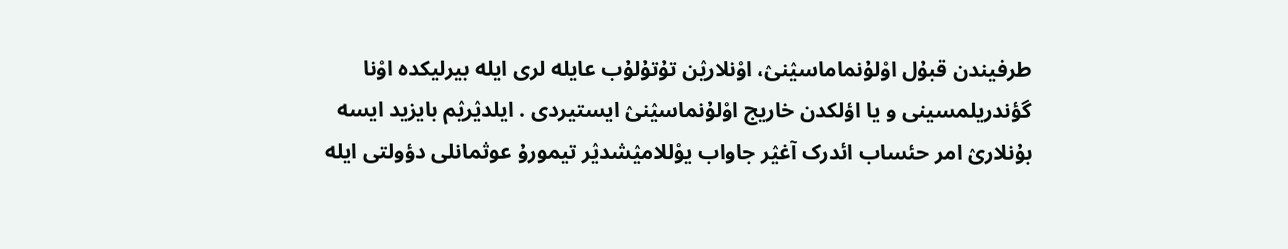طرفیندن قبۇل اوْلۇنماماسیٛنیٛ، اوْنلاریٛن تۇتۇلۇب عایله لری ایله بیرلیکده اوْنا گؤندریلمسینی و یا اؤلکدن خاریج اوْلۇنماسیٛنیٛ ایستیردی . ایلدیٛریٛم بایزید ایسه بۇنلاریٛ امر حئساب ائدرک آغیٛر جاواب یوْللامیٛشدیٛر تیمورۇ عوثمانلی دؤولتی ایله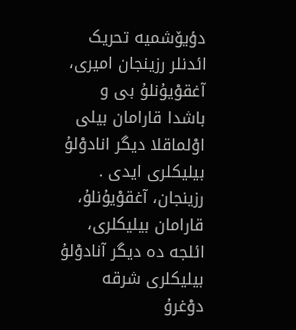دؤیۆشمیه تحریک ائدنلر رزینجان امیری، آغقوْیۇنلۇ بی و باشدا قارامان بیلی اوْلماقلا دیگر انادوْلۇ بیلیکلری ایدی . رزینجان، آغقوْیۇنلۇ، قارامان بیلیکلری، ائلجه ده دیگر آنادوْلۇ بیلیکلری شرقه دوْغرۇ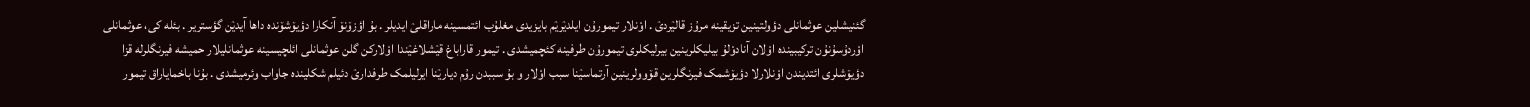گئنیشلین عوثمانلی دؤولتینین تزیقینه مرۇز قالیٛردیٛ . اوْنلار تیمورۇن ایلدیٛریٛم بایزیدی مغلۇب ائتمسینه ماراقلیٛ ایدیلر . بۇ اؤزۆنۆ آنکارا دؤیۆشۆنده داها آیدیٛن گؤستریر . بئله کی، عوثمانلی اوْردۇسۇنۇن ترکیبینده اوْلان آنادوْلۇ بیلیکلرینین بیرلیکلری تیمورۇن طرفینه کئچمیشدی . تیمور قاراباغ قیٛشلاغیٛندا اوْلارکن گلن عوثمانلی ائلچیسینه عوثمانلیلار حمیشه فیرنگلرله قزا دؤیۆشلری ائتدیندن اوْنلارلا دؤیۆشمک فیرنگلرین قۆوولرینین آرتماسیٛنا سبب اوْلار و بۇ سببدن رۇم دیاریٛنا ایرلیلمک طرفداریٛ دئیلم شکلینده جاواب وئرمیشدی . بۇنا باخمایاراق تیمور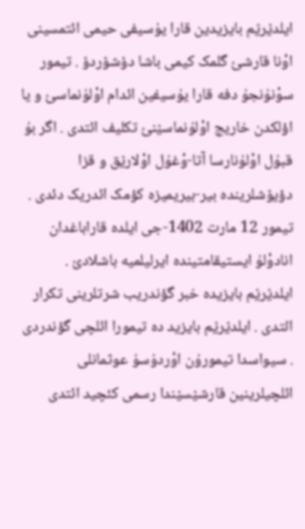ایلدیٛریٛم بایزیدین قارا یۇسیفی حیمی ائتمسینی اوْنا قارشیٛ گلمک کیمی باشا دۆشۆردۆ . تیمور سوْنۇنجۇ دفه قارا یۇسیفین ائدام اوْلۇنماسیٛ و یا اؤلکدن خاریج اوْلۇنماسیٛنیٛ تکلیف ائتدی . اگر بۇ قبۇل اوْلۇنارسا آتا-وْغۇل اوْلاریٛق و قزا دؤیۆشلرینده بیر-بیریمیزه کؤمک ائدریک دئدی . تیمور 12 مارت 1402-جی ایلده قاراباغدان انادوْلۇ ایستیقامتینده ایرلیلمیه باشلادیٛ . ایلدیٛریٛم بایزیده خبر گؤندریب شرتلرینی تکرار ائتدی . ایلدیٛریٛم بایزید ده تیمورا ائلچی گؤندردی . سیواسدا تیمورۇن اوْردۇسۇ عوثمانلی ائلچیلرینین قارشیٛسیٛندا رسمی کئچید ائتدی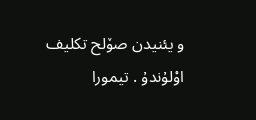و یئنیدن صۆلح تکلیف اوْلۇندۇ . تیمورا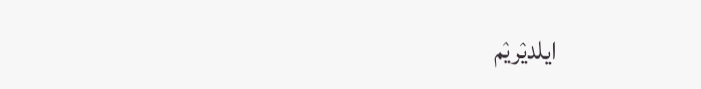ایلدیٛریٛم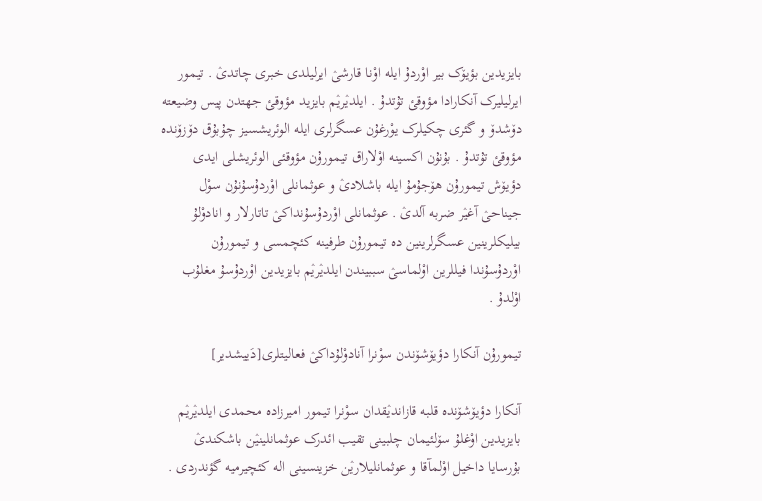بایزیدین بؤیۆک بیر اوْردۇ ایله اوْنا قارشیٛ ایرلیلدی خبری چاتدیٛ . تیمور ایرلیلیرک آنکارادا مؤوقئ تۇتدۇ . ایلدیٛریٛم بایزید مؤوقئ جهتدن پیس وضیعته دۆشدۆ و گئری چکیلرک یوْرغۇن عسگرلری ایله الوئریشسیز چۇبۇق دۆزۆنده مؤوقئ تۇتدۇ . بۇنۇن اکسینه اوْلاراق تیمورۇن مؤوقئی الوئریشلی ایدی دؤیۆش تیمورۇن هۆجۇمۇ ایله باشلادیٛ و عوثمانلی اوْردۇسۇنۇن سوْل جیناحیٛ آغیٛر ضربه آلدیٛ . عوثمانلی اوْردۇسۇنداکیٛ تاتارلار و انادوْلۇ بیلیکلرینین عسگرلرینین ده تیمورۇن طرفینه کئچمسی و تیمورۇن اوْردۇسۇندا فیللرین اوْلماسیٛ سببیندن ایلدیٛریٛم بایزیدین اوْردۇسۇ مغلۇب اوْلدۇ .

تیمورۇن آنکارا دؤیۆشۆندن سوْنرا آنادوْلۇداکیٛ فعالیتلری[دَییشدیر]

آنکارا دؤیۆشۆنده قلبه قازاندیٛقدان سوْنرا تیمور امیرزاده محمدی ایلدیٛریٛم بایزیدین اوْغلۇ سۆلئیمان چلبینی تقیب ائدرک عوثمانلینیٛن باشکندیٛ بۇرسایا داخیل اوْلمآقا و عوثمانلیلاریٛن خزینسینی اله کئچیرمیه گؤندردی .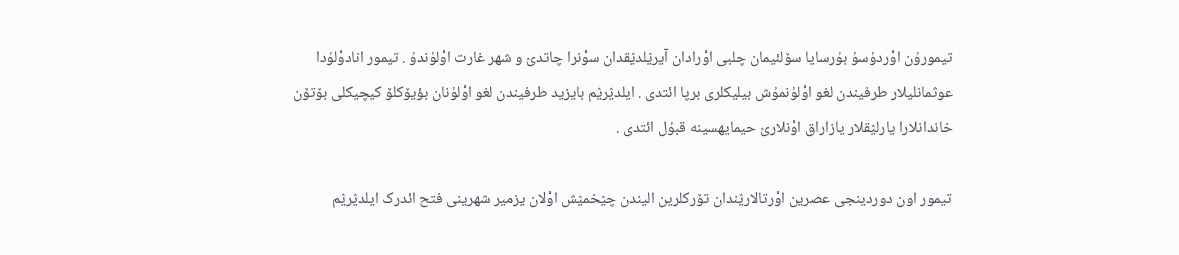تیمورۇن اوْردۇسۇ بۇرسایا سۆلئیمان چلبی اوْرادان آیریٛلدیٛقدان سوْنرا چاتدیٛ و شهر غارت اوْلۇندۇ . تیمور انادوْلۇدا عوثمانلیلار طرفیندن لغو اوْلۇنمۇش بیلیکلری برپا ائتدی . ایلدیٛریٛم بایزید طرفیندن لغو اوْلۇنان بؤیۆکلۆ کیچیکلی بۆتۆن خاندانلارا یارلیٛقلار یازاراق اوْنلاریٛ حیمایهسینه قبۇل ائتدی .

تیمور اون دوردینجی عصرین اوْرتالاریٛندان تۆرکلرین الیندن چیٛخمیٛش اوْلان یزمیر شهرینی فتح ائدرک ایلدیٛریٛم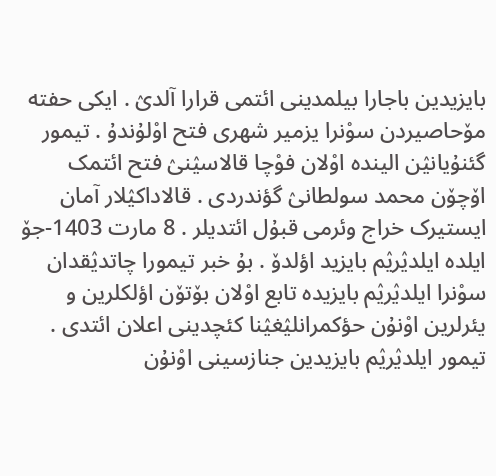بایزیدین باجارا بیلمدینی ائتمی قرارا آلدیٛ . ایکی حفته مۆحاصیردن سوْنرا یزمیر شهری فتح اوْلۇندۇ . تیمور گئنۇیانیٛن الینده اوْلان فوْچا قالاسیٛنیٛ فتح ائتمک اۆچۆن محمد سولطانیٛ گؤندردی . قالاداکیٛلار آمان ایستیرک خراج وئرمی قبۇل ائتدیلر . 8 مارت 1403-جۆ ایلده ایلدیٛریٛم بایزید اؤلدۆ . بۇ خبر تیمورا چاتدیٛقدان سوْنرا ایلدیٛریٛم بایزیده تابع اوْلان بۆتۆن اؤلکلرین و یئرلرین اوْنۇن حؤکمرانلیٛغیٛنا کئچدینی اعلان ائتدی . تیمور ایلدیٛریٛم بایزیدین جنازسینی اوْنۇن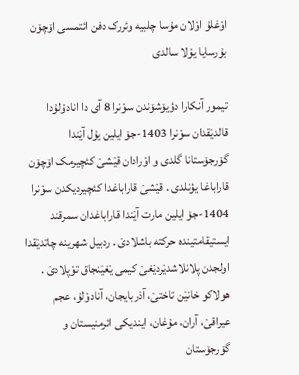اوْغلۇ اوْلان مۇسا چلبیه وئررک دفن ائتمسی اۆچۆن بۇرسایا یوْلا سالدی

تیمور آنکارا دؤیۆشۆندن سوْنرا 8 آی دا انادوْلۇدا قالدیٛقدان سوْنرا 1403-جۆ ایلین یۇل آیٛندا گۆرجۆستانا گلدی و اوْرادان قیٛشیٛ کئچیرمک اۆچۆن قاراباغا یؤنلدی . قیٛشیٛ قاراباغدا کئچیردیکدن سوْنرا 1404-جۆ ایلین مارت آیٛندا قاراباغدان سمرقند ایستیقامتینده حرکته باشلادیٛ . ردبیل شهرینه چاتدیٛقدا اولجدن پلانلاشدیٛردیٛغیٛ کیمی یٛغیٛنجاق توْپلادیٛ . هولاکو خانیٛن تاختیٛ، آذربایجان، آنادوْلۇ، عجم عیراقیٛ، آران، مۇغان، ایندیکی ائرمنیستان و گۆرجۆستان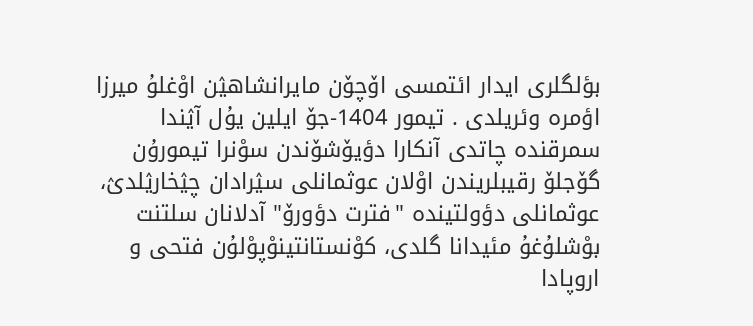بؤلگلری ایدار ائتمسی اۆچۆن مایرانشاهیٛن اوْغلۇ میرزا اؤمره وئریلدی . تیمور 1404-جۆ ایلین یۇل آیٛندا سمرقنده چاتدی آنکارا دؤیۆشۆندن سوْنرا تیمورۇن گۆجلۆ رقیبلریندن اوْلان عوثمانلی سیٛرادان چیٛخاریٛلدیٛ، عوثمانلی دؤولتینده "فترت دؤورۆ" آدلانان سلتنت بوْشلۇغۇ مئیدانا گلدی، کوْنستانتینوْپوْلۇن فتحی و اروپادا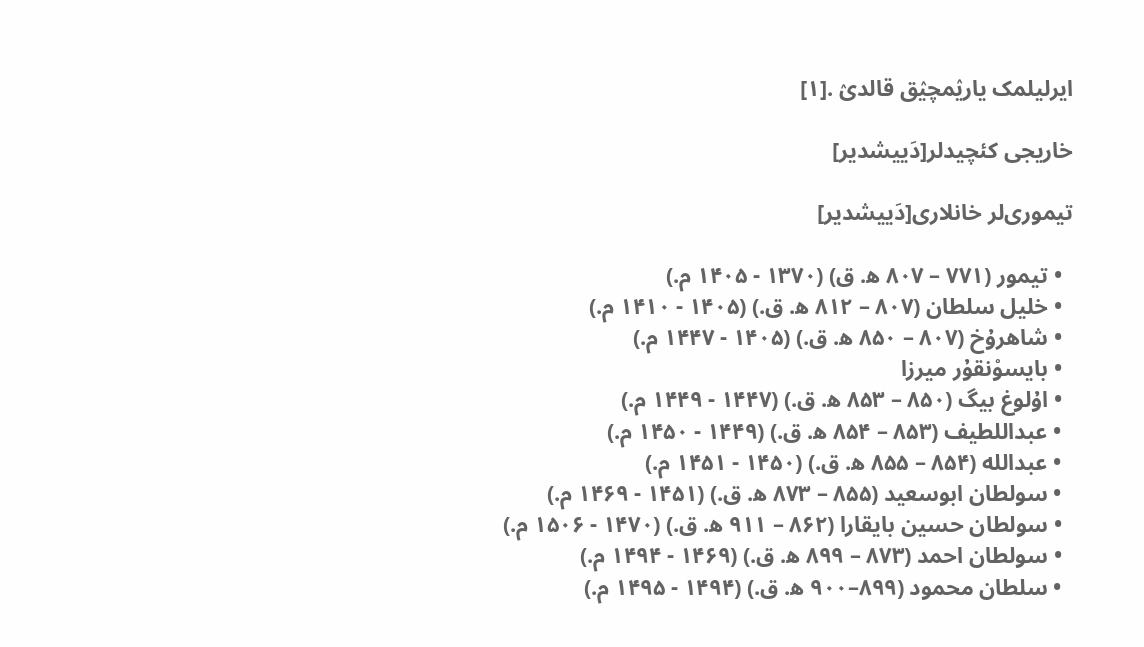ایرلیلمک یاریٛمچیٛق قالدیٛ .[۱]

خاریجی کئچیدلر[دَییشدیر]

تیموری‌لر خانلاری[دَییشدیر]

  • تیمور (۷۷۱ – ۸۰۷ ه‍. ق) (۱۳۷۰ - ۱۴۰۵ م.)
  • خلیل سلطان (۸۰۷ – ۸۱۲ ه‍. ق.) (۱۴۰۵ - ۱۴۱۰ م.)
  • شاهرۇخ (۸۰۷ – ۸۵۰ ه‍. ق.) (۱۴۰۵ - ۱۴۴۷ م.)
  • بایسوْنقۇر میرزا
  • اۇلوغ بیگ (۸۵۰ – ۸۵۳ ه‍. ق.) (۱۴۴۷ - ۱۴۴۹ م.)
  • عبداللطیف (۸۵۳ – ۸۵۴ ه‍. ق.) (۱۴۴۹ - ۱۴۵۰ م.)
  • عبدالله (۸۵۴ – ۸۵۵ ه‍. ق.) (۱۴۵۰ - ۱۴۵۱ م.)
  • سولطان ابوسعید (۸۵۵ – ۸۷۳ ه‍. ق.) (۱۴۵۱ - ۱۴۶۹ م.)
  • سولطان حسین بایقارا (۸۶۲ – ۹۱۱ ه‍. ق.) (۱۴۷۰ - ۱۵۰۶ م.)
  • سولطان احمد (۸۷۳ – ۸۹۹ ه‍. ق.) (۱۴۶۹ - ۱۴۹۴ م.)
  • سلطان محمود (۸۹۹–۹۰۰ ه‍. ق.) (۱۴۹۴ - ۱۴۹۵ م.)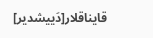قایناقلار[دَییشدیر]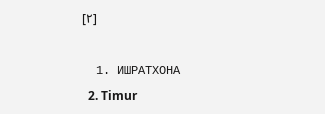[۲]

  1. ИШРАТХОНА
  2. Timur